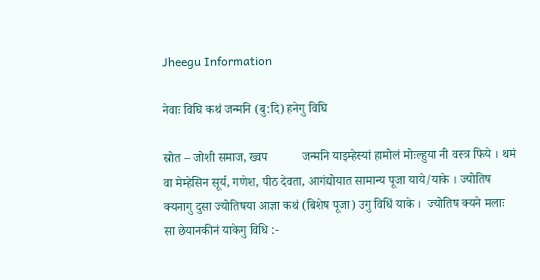Jheegu Information

नेवाः विघि कथं जन्मनि (बु:दि) हनेगु विघि

स्रोत – जोशी समाज, ख्वप           जन्मनि याइम्हेस्यां हामोलं मोःल्हुया नी वस्त्र फिये । थमं वा मेम्हेसिन सूर्य, गणेश, पीठ देवता, आगंद्योयात सामान्य पूजा याये/याके । ज्योतिष क्यनागु दुसा ज्योतिषया आज्ञा कथं (बिशेष पूजा) उगु विधिं याके ।  ज्योतिष क्यने मलाः सा छेयानकीनं याकेगु विधि :-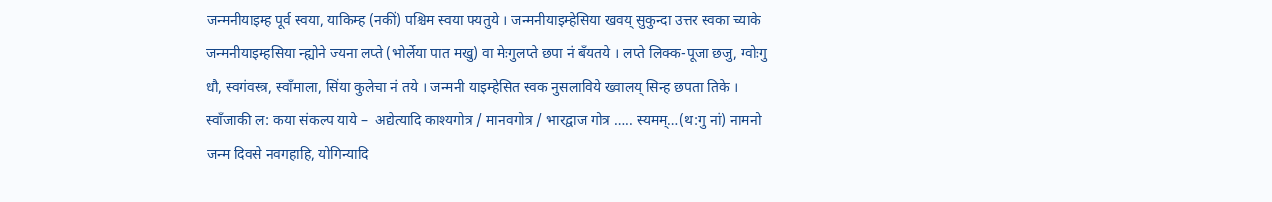जन्मनीयाइम्ह पूर्व स्वया, याकिम्ह (नकीं) पश्चिम स्वया फ्यतुये । जन्मनीयाइम्हेसिया खवय्‌ सुकुन्दा उत्तर स्वका च्याके जन्मनीयाइम्हसिया न्ह्योने ज्यना लप्ते (भोर्लेया पात मखु) वा मेःगुलप्ते छपा नं बँयतये । लप्ते लिक्क-पूजा छजु, ग्वोःगु धौ, स्वगंवस्त्र, स्वाँमाला, सिंया कुलेचा नं तये । जन्मनी याइम्हेसित स्वक नुसलाविये ख्वालय्‌ सिन्ह छपता तिके ।  स्वाँजाकी ल: कया संकल्प याये –  अद्येत्यादि काश्यगोत्र / मानवगोत्र / भारद्वाज गोत्र ….. स्यमम्‌…(थ:गु नां) नामनो जन्म दिवसे नवगहाहि, योगिन्यादि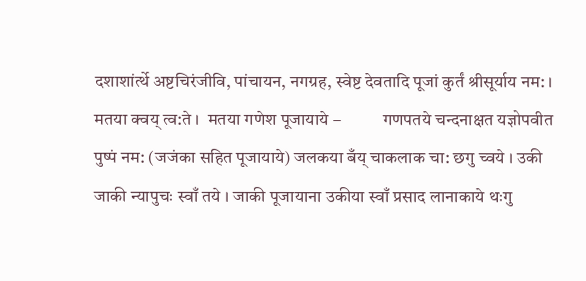दशाशांर्त्थे अष्टचिरंजीवि, पांचायन, नगग्रह, स्वेष्ट देवतादि पूजां कुर्तं श्रीसूर्याय नम: । मतया क्वय् त्व:ते ।  मतया गणेश पूजायाये –            गणपतये चन्दनाक्षत यज्ञोपवीत पुष्पं नम: (जजंका सहित पूजायाये) जलकया बँय्‌ चाकलाक चा: छगु च्वये । उकी जाकी न्यापुचः स्वाँ तये । जाकी पूजायाना उकीया स्वाँ प्रसाद लानाकाये थःगु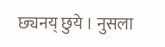छ्यनय्‌ छुये । नुसला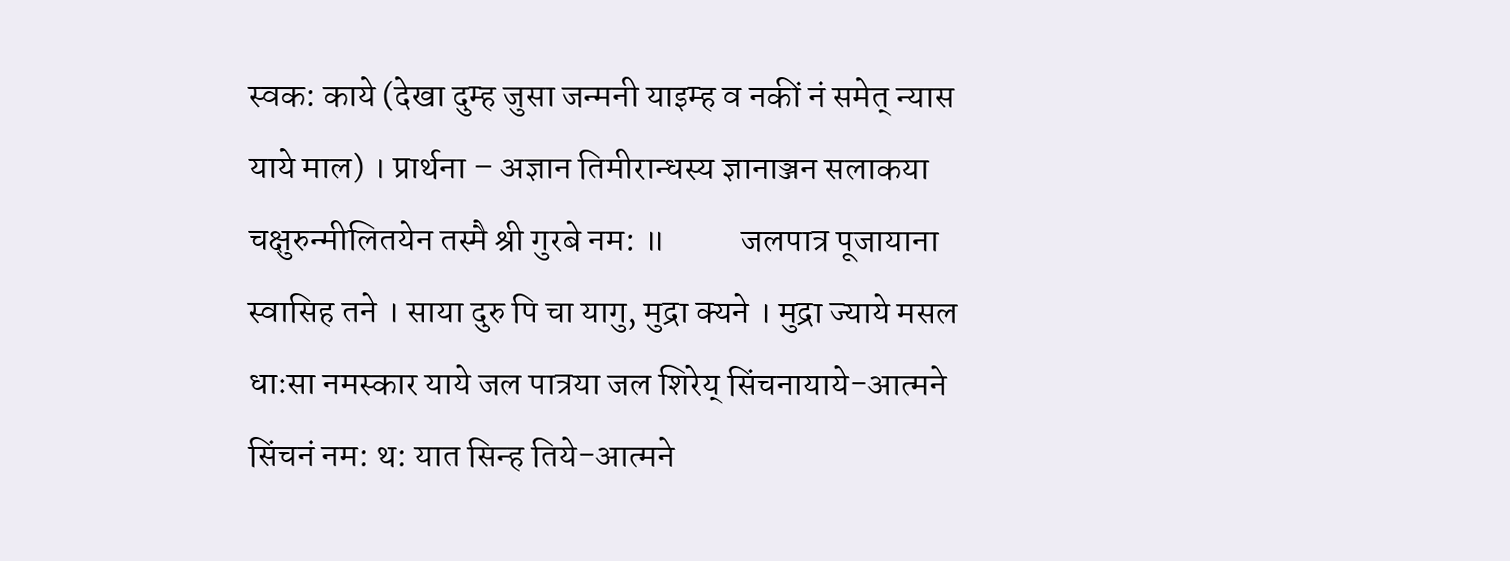स्वक: काये (देखा दुम्ह जुसा जन्मनी याइम्ह व नकीं नं समेत्‌ न्यास याये माल) । प्रार्थना – अज्ञान तिमीरान्धस्य ज्ञानाञ्जन सलाकया चक्षुरुन्मीलितयेन तस्मै श्री गुरबे नम: ॥           जलपात्र पूजायाना स्वासिह तने । साया दुरु पि चा यागु, मुद्रा क्यने । मुद्रा ज्याये मसल धाःसा नमस्कार याये जल पात्रया जल शिरेय् सिंचनायाये-आत्मने सिंचनं नम: थ: यात सिन्ह तिये-आत्मने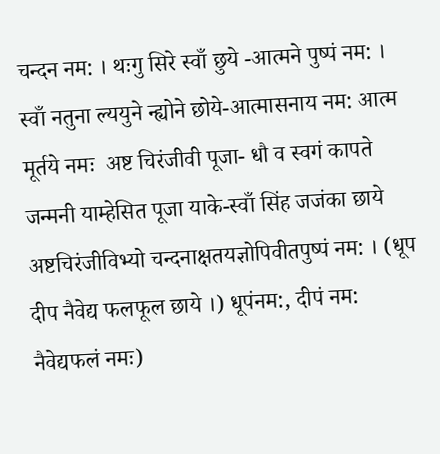चन्दन नम: । थःगु सिरे स्वाँ छुये -आत्मने पुष्पं नम: । स्वाँ नतुना ल्ययुने न्ह्योने छोये-आत्मासनाय नम: आत्म मूर्तये नमः  अष्ट चिरंजीवी पूजा- धौ व स्वगं कापते जन्मनी याम्हेसित पूजा याके-स्वाँ सिंह जजंका छाये अष्टचिरंजीविभ्यो चन्दनाक्षतयज्ञोपिवीतपुष्पं नम: । (धूप दीप नैवेद्य फलफूल छाये ।) धूपंनम:, दीपं नम: नैवेद्यफलं नमः)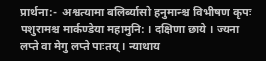प्रार्थना:-  अश्वत्यामा बलिर्ब्यासो हनुमान्श्च विभीषण कृपः पशुरामश्च मार्कण्डेया महामुनि: । दक्षिणा छाये । ज्यना लप्ते वा मेगु लप्ते पाःतय्‌ । न्याथाय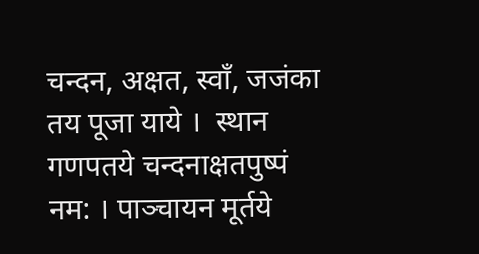चन्दन, अक्षत, स्वाँ, जजंका तय पूजा याये ।  स्थान गणपतये चन्दनाक्षतपुष्पं नम: । पाञ्चायन मूर्तये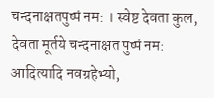चन्दनाक्षतपुष्पं नम: । स्वेष्ट देवता कुल, देवता मूर्तये चन्दनाक्षत पुष्पं नम: आदित्यादि नवग्रहेभ्यो,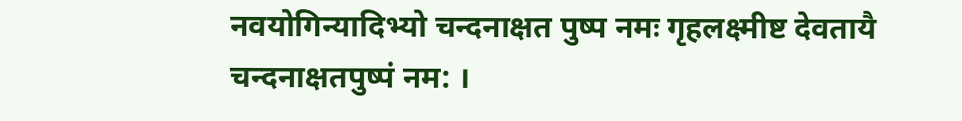नवयोगिन्यादिभ्यो चन्दनाक्षत पुष्प नमः गृहलक्ष्मीष्ट देवतायै चन्दनाक्षतपुष्पं नम: ।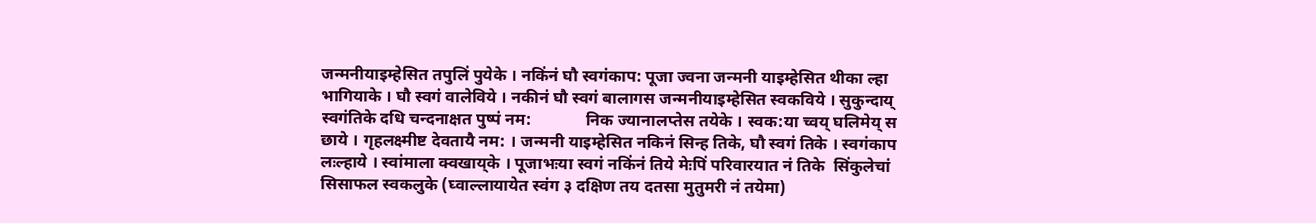जन्मनीयाइम्हेसित तपुलिं पुयेके । नकिंनं घौ स्वगंकाप: पूजा ज्वना जन्मनी याइम्हेसित थीका ल्हा भागियाके । घौ स्वगं वालेविये । नकीनं घौ स्वगं बालागस जन्मनीयाइम्हेसित स्वकविये । सुकुन्दाय्‌ स्वगंतिके दधि चन्दनाक्षत पुष्पं नम:             निक ज्यानालप्तेस तयेके । स्वक:या च्वय्‌ घलिमेय्‌ स छाये । गृहलक्ष्मीष्ट देवतायै नम: । जन्मनी याइम्हेसित नकिनं सिन्ह तिके, घौ स्वगं तिके । स्वगंकाप लःल्हाये । स्वांमाला क्वखाय्‌के । पूजाभःया स्वगं नकिंनं तिये मेःपिं परिवारयात नं तिके  सिंकुलेचां सिसाफल स्वकलुके (घ्वाल्लायायेत स्वंग ३ दक्षिण तय दतसा मुतुमरी नं तयेमा)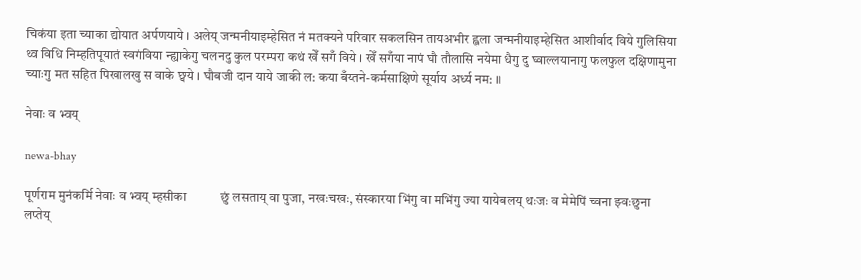चिकंया इता च्याका द्योयात अर्पणयाये । अलेय्‌ जन्मनीयाइम्हेसित नं मतक्यने परिवार सकलसिन तायअभीर ह्वला जन्मनीयाइम्हेसित आशीर्वाद विये गुलिसिया थ्व विधि निम्हतिपूयातं स्वगंविया न्ह्याकेगु चलनदु कुल परम्परा कथं खेँ सगँ विये । खेँ सगँया नापं घौ तौलासि नयेमा धैगु दु घ्वाल्लयानागु फलफुल दक्षिणामुना च्याःगु मत सहित पिखालखु स वाके छ्वये । घौबजी दान याये जाकी ल: कया बँय्तने-कर्मसाक्षिणे सूर्याय अर्ध्य नम: ॥

नेवाः व भ्वय्

newa-bhay

पूर्णराम मुनंकर्मि नेवाः व भ्वय् म्हसीका           छुं लसताय् वा पुजा, नखःचखः, संस्कारया भिंगु वा मभिंगु ज्या यायेबलय् थःजः व मेमेपिं च्वना झ्वःछुना लप्तेय्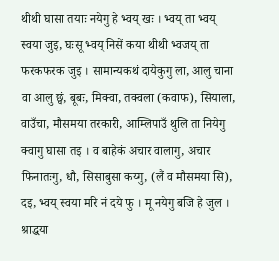थीथी घासा तयाः नयेगु हे भ्वय् खः । भ्वय् ता भ्वय्  स्वया जुइ, घःसू भ्वय् निसें कया थीथी भ्वजय् ता फरकफरक जुइ । सामान्यकथं दायेकुगु ला, आलु चाना वा आलु छ्वं, बूबः, मिक्वा, तक्वला (कवाफ), सियाला, वाउँचा, मौसमया तरकारी, आम्लिपाउँ थुलि ता नियेगु क्वागु घासा तइ । व बाहेकं अचार वालागु, अचार फिनातःगु, धौ, सिसाबुसा कय्गु, (लैं व मौसमया सि), दइ, भ्वय् स्वया मरि नं दये फु । मू नयेगु बजि हे जुल । श्राद्धया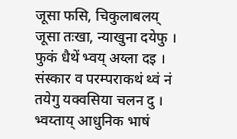जूसा फसि, चिकुलाबलय् जूसा तःखा, न्याखुना दयेफु । फुकं धैथें भ्वय् अय्ला दइ । संस्कार व परम्पराकथं थ्वं नं तयेगु यक्वसिया चलन दु । भ्वय्ताय् आधुनिक भाषं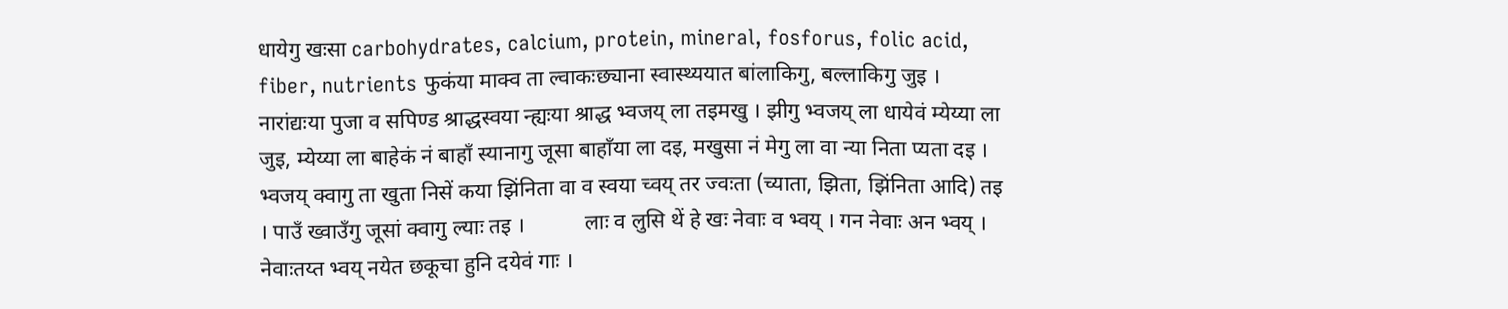धायेगु खःसा carbohydrates, calcium, protein, mineral, fosforus, folic acid, fiber, nutrients फुकंया माक्व ता ल्वाकःछ्याना स्वास्थ्ययात बांलाकिगु, बल्लाकिगु जुइ । नारांद्यःया पुजा व सपिण्ड श्राद्धस्वया न्ह्यःया श्राद्ध भ्वजय् ला तइमखु । झीगु भ्वजय् ला धायेवं म्येय्या ला जुइ, म्येय्या ला बाहेकं नं बाहाँ स्यानागु जूसा बाहाँया ला दइ, मखुसा नं मेगु ला वा न्या निता प्यता दइ । भ्वजय् क्वागु ता खुता निसें कया झिंनिता वा व स्वया च्वय् तर ज्वःता (च्याता, झिता, झिंनिता आदि) तइ । पाउँ ख्वाउँगु जूसां क्वागु ल्याः तइ ।           लाः व लुसि थें हे खः नेवाः व भ्वय् । गन नेवाः अन भ्वय् । नेवाःतय्त भ्वय् नयेत छकूचा हुनि दयेवं गाः ।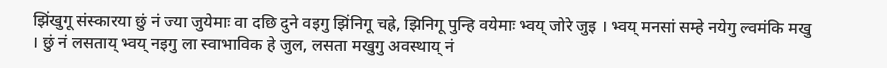झिंखुगू संस्कारया छुं नं ज्या जुयेमाः वा दछि दुने वइगु झिंनिगू चह्रे, झिनिगू पुन्हि वयेमाः भ्वय् जोरे जुइ । भ्वय् मनसां सम्हे नयेगु ल्वमंकि मखु । छुं नं लसताय् भ्वय् नइगु ला स्वाभाविक हे जुल, लसता मखुगु अवस्थाय् नं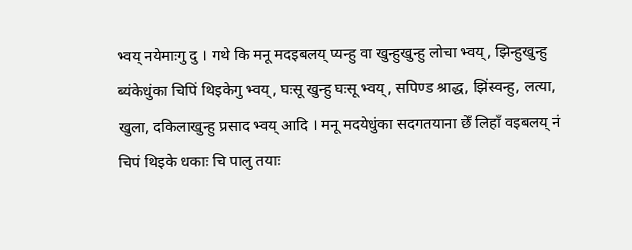भ्वय् नयेमाःगु दु । गथे कि मनू मदइबलय् प्यन्हु वा खुन्हुखुन्हु लोचा भ्वय्, झिन्हुखुन्हु ब्यंकेधुंका चिपिं थिइकेगु भ्वय्, घःसू खुन्हु घःसू भ्वय्, सपिण्ड श्राद्ध, झिंस्वन्हु, लत्या, खुला, दकिलाखुन्हु प्रसाद भ्वय् आदि । मनू मदयेधुंका सदगतयाना छेँ लिहाँ वइबलय् नं चिपं थिइके धकाः चि पालु तयाः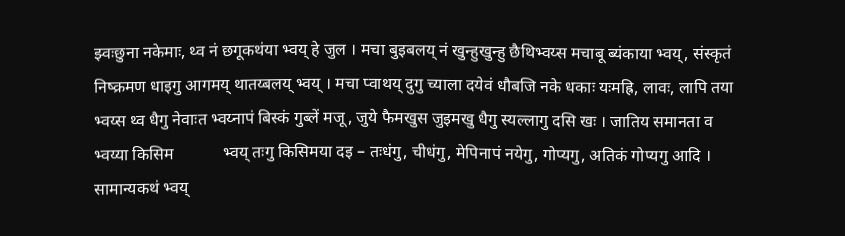झ्वःछुना नकेमाः, थ्व नं छगूकथंया भ्वय् हे जुल । मचा बुइबलय् नं खुन्हुखुन्हु छैथिभ्वय्स मचाबू ब्यंकाया भ्वय्, संस्कृतं निष्क्रमण धाइगु आगमय् थातय्बलय् भ्वय् । मचा प्वाथय् दुगु च्याला दयेवं धौबजि नके धकाः यःमह्रि, लावः, लापि तया भ्वय्स थ्व धैगु नेवाःत भ्वय्नापं बिस्कं गुब्लें मजू, जुये फैमखुस जुइमखु धैगु स्यल्लागु दसि खः । जातिय समानता व भ्वय्या किसिम            भ्वय् तःगु किसिमया दइ – तःधंगु, चीधंगु, मेपिनापं नयेगु, गोप्यगु, अतिकं गोप्यगु आदि । सामान्यकथं भ्वय्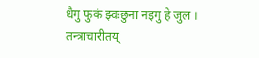धैगु फुकं झ्वःछुना नइगु हे जुल । तन्त्राचारीतय्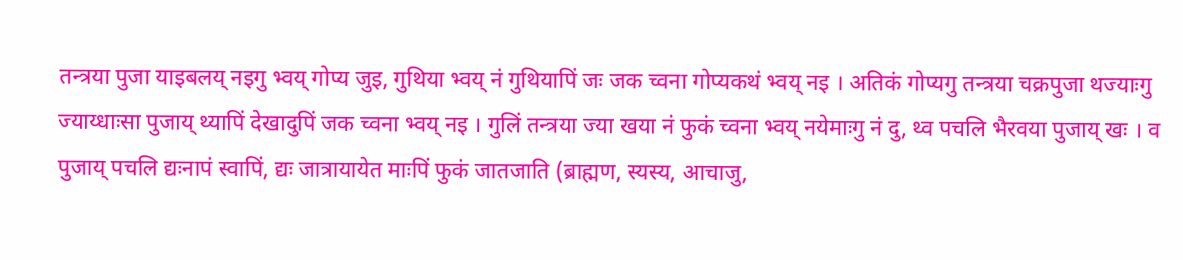तन्त्रया पुजा याइबलय् नइगु भ्वय् गोप्य जुइ, गुथिया भ्वय् नं गुथियापिं जः जक च्वना गोप्यकथं भ्वय् नइ । अतिकं गोप्यगु तन्त्रया चक्रपुजा थज्याःगु ज्याय्धाःसा पुजाय् थ्यापिं देखादुपिं जक च्वना भ्वय् नइ । गुलिं तन्त्रया ज्या खया नं फुकं च्वना भ्वय् नयेमाःगु नं दु, थ्व पचलि भैरवया पुजाय् खः । व पुजाय् पचलि द्यःनापं स्वापिं, द्यः जात्रायायेत माःपिं फुकं जातजाति (ब्राह्मण, स्यस्य, आचाजु,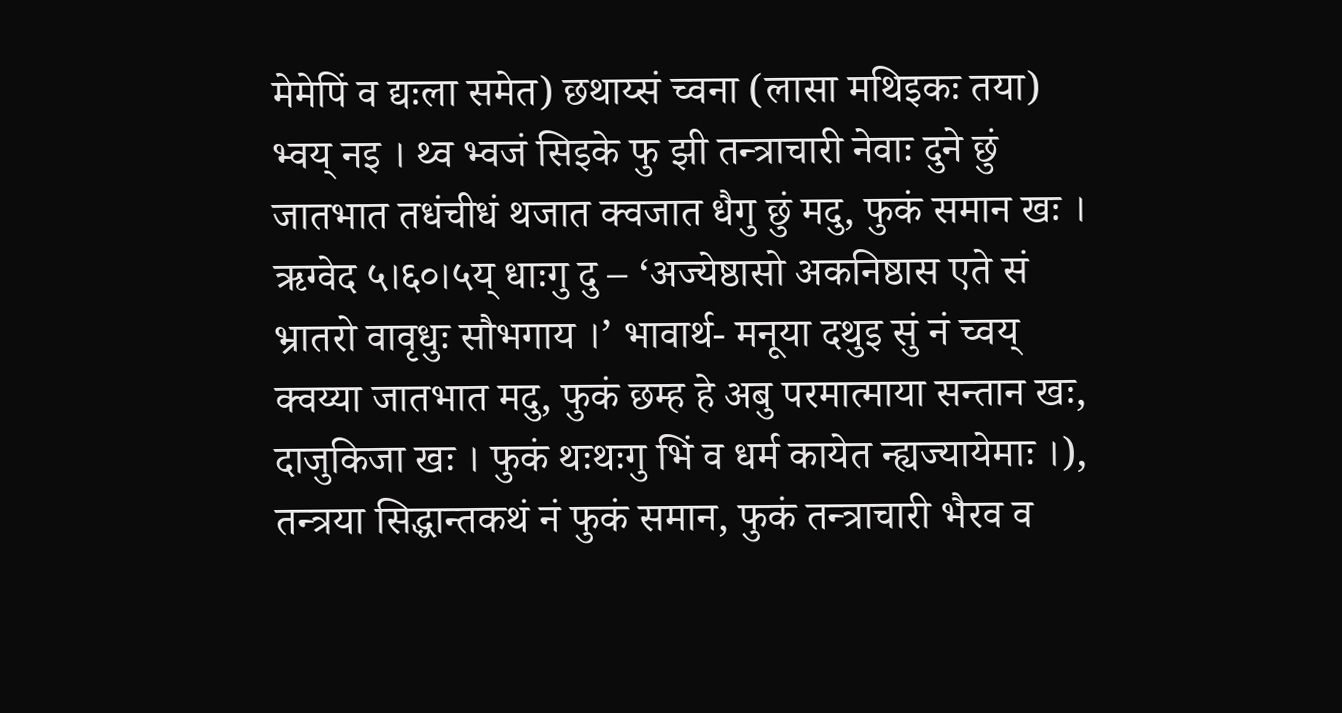मेमेपिं व द्यःला समेत) छथाय्सं च्वना (लासा मथिइकः तया) भ्वय् नइ । थ्व भ्वजं सिइके फु झी तन्त्राचारी नेवाः दुने छुं जातभात तधंचीधं थजात क्वजात धैगु छुं मदु, फुकं समान खः । ऋग्वेद ५।६०।५य् धाःगु दु – ‘अज्येष्ठासो अकनिष्ठास एते सं भ्रातरो वावृधुः सौभगाय ।’ भावार्थ- मनूया दथुइ सुं नं च्वय् क्वय्या जातभात मदु, फुकं छम्ह हे अबु परमात्माया सन्तान खः, दाजुकिजा खः । फुकं थःथःगु भिं व धर्म कायेत न्ह्यज्यायेमाः ।), तन्त्रया सिद्धान्तकथं नं फुकं समान, फुकं तन्त्राचारी भैरव व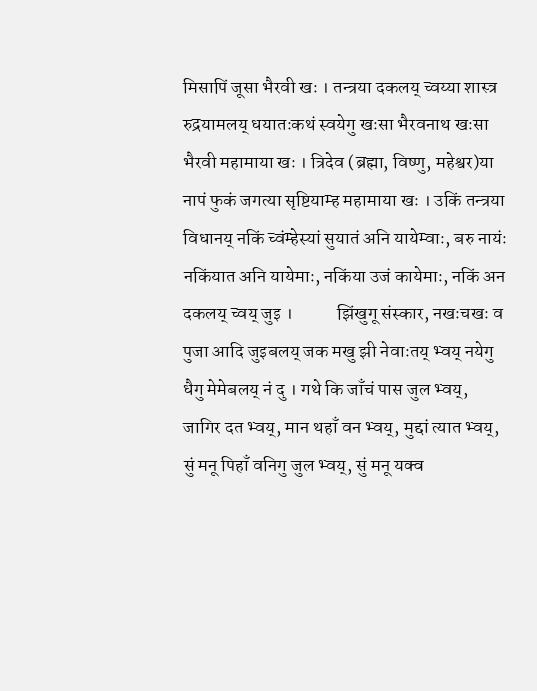मिसापिं जूसा भैरवी खः । तन्त्रया दकलय् च्वय्या शास्त्र रुद्रयामलय् धयातःकथं स्वयेगु खःसा भैरवनाथ खःसा भैरवी महामाया खः । त्रिदेव (ब्रह्मा, विष्णु, महेश्वर)या नापं फुकं जगत्या सृष्टियाम्ह महामाया खः । उकिं तन्त्रया विधानय् नकिं च्वंम्हेस्यां सुयातं अनि यायेम्वाः, बरु नायंः नकिंयात अनि यायेमाः, नकिंया उजं कायेमाः, नकिं अन दकलय् च्वय् जुइ ।            झिंखुगू संस्कार, नखःचखः व पुजा आदि जुइबलय् जक मखु झी नेवाःतय् भ्वय् नयेगु धैगु मेमेबलय् नं दु । गथे कि जाँचं पास जुल भ्वय्, जागिर दत भ्वय्, मान थहाँ वन भ्वय्, मुद्दां त्यात भ्वय्, सुं मनू पिहाँ वनिगु जुल भ्वय्, सुं मनू यक्व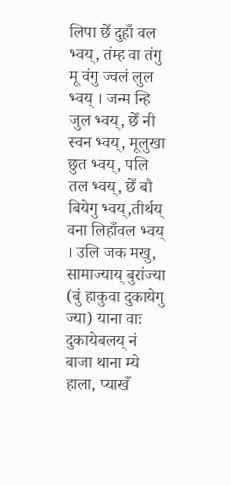लिपा छेँ दुहाँ वल भ्वय्, तंम्ह वा तंगु मू वंगु ज्वलं लुल भ्वय् । जन्म न्हि जुल भ्वय्, छेँ नी स्वन भ्वय्, मूलुखा छुत भ्वय्, पलि तल भ्वय्, छेँ बौ बियेगु भ्वय्,तीर्थय् वना लिहाँवल भ्वय् । उलि जक मखु, सामाज्याय् बुरांज्या (बुं हाकुवा दुकायेगु ज्या) याना वाः दुकायेबलय् नं बाजा थाना म्ये हाला, प्याखँ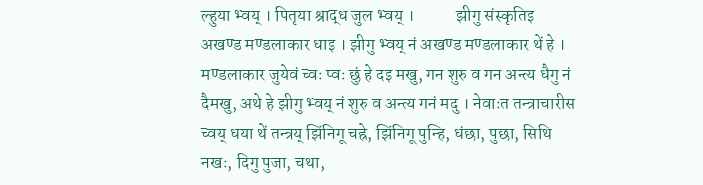ल्हुया भ्वय् । पितृया श्राद्ध जुल भ्वय् ।            झीगु संस्कृतिइ अखण्ड मण्डलाकार धाइ । झीगु भ्वय् नं अखण्ड मण्डलाकार थें हे । मण्डलाकार जुयेवं च्वः प्वः छुं हे दइ मखु, गन शुरु व गन अन्त्य धैगु नं दैमखु, अथे हे झीगु भ्वय् नं शुरु व अन्त्य गनं मदु । नेवाःत तन्त्राचारीस च्वय् धया थें तन्त्रय् झिंनिगू चह्रे, झिंनिगू पुन्हि, धंछा, पुछा, सिथि नखः, दिगु पुजा, चथा,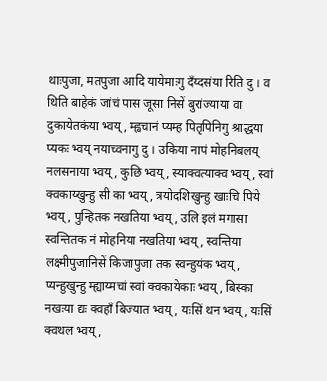थाःपुजा, मतपुजा आदि यायेमाःगु दँय्दसंया रिति दु । व थिति बाहेकं जांचं पास जूसा निसें बुरांज्याया वा दुकायेतकंया भ्वय्, म्ह्वचानं प्यम्ह पितृपिनिगु श्राद्धया प्यकः भ्वय् नयाच्वनागु दु । उकिया नापं मोहनिबलय् नलसनाया भ्वय्, कुछि भ्वय्, स्याक्वत्याक्व भ्वय्, स्वां क्वकाय्खुन्हु सी का भ्वय्, त्रयोदशिखुन्हु खाःचि पिये भ्वय्, पुन्हितक नखतिया भ्वय्, उलि इलं मगासा स्वन्तितक नं मोहनिया नखतिया भ्वय्, स्वन्तिया लक्ष्मीपुजानिसें किजापुजा तक स्वन्हुयंक भ्वय्, प्यन्हुखुन्हु म्ह्याय्मचां स्वां क्वकायेकाः भ्वय्, बिस्का नखःया द्यः क्वहाँ बिज्यात भ्वय्, यःसिं थन भ्वय्, यःसिं क्वथल भ्वय्,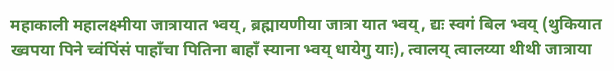महाकाली महालक्ष्मीया जात्रायात भ्वय्, ब्रह्मायणीया जात्रा यात भ्वय्, द्यः स्वगं बिल भ्वय् (थुकियात ख्वपया पिने च्वंपिंसं पाहाँचा पितिना बाहाँ स्याना भ्वय् धायेगु याः), त्वालय् त्वालय्या थीथी जात्राया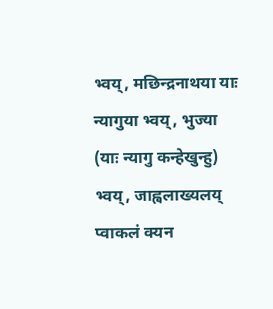भ्वय्, मछिन्द्रनाथया याः न्यागुया भ्वय्, भुज्या (याः न्यागु कन्हेखुन्हु) भ्वय्, जाह्वलाख्यलय् प्वाकलं क्यन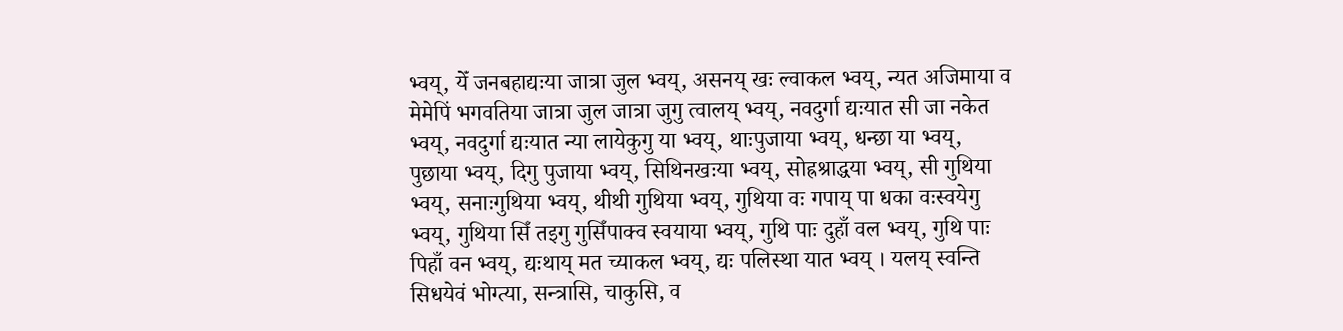भ्वय्, येँ जनबहाद्यःया जात्रा जुल भ्वय्, असनय् खः ल्वाकल भ्वय्, न्यत अजिमाया व मेमेपिं भगवतिया जात्रा जुल जात्रा जुगु त्वालय् भ्वय्, नवदुर्गा द्यःयात सी जा नकेत भ्वय्, नवदुर्गा द्यःयात न्या लायेकुगु या भ्वय्, थाःपुजाया भ्वय्, धन्छा या भ्वय्, पुछाया भ्वय्, दिगु पुजाया भ्वय्, सिथिनखःया भ्वय्, सोह्रश्राद्धया भ्वय्, सी गुथिया भ्वय्, सनाःगुथिया भ्वय्, थीथी गुथिया भ्वय्, गुथिया वः गपाय् पा धका वःस्वयेगु भ्वय्, गुथिया सिँ तइगु गुसिँपाक्व स्वयाया भ्वय्, गुथि पाः दुहाँ वल भ्वय्, गुथि पाः पिहाँ वन भ्वय्, द्यःथाय् मत च्याकल भ्वय्, द्यः पलिस्था यात भ्वय् । यलय् स्वन्ति सिधयेवं भोग्त्या, सन्त्रासि, चाकुसि, व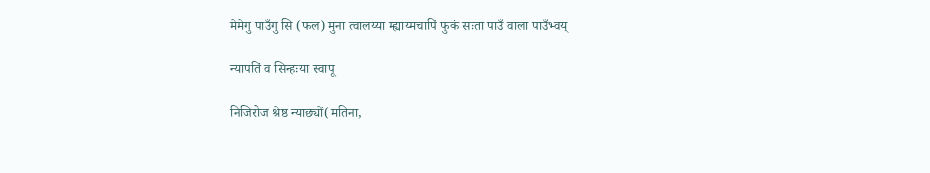मेमेगु पाउँगु सि (फल) मुना त्वालय्या म्ह्याय्मचापिं फुकं सःता पाउँ वाला पाउँभ्वय्

न्यापतिं व सिन्हःया स्वापू

निजिरोज श्रेष्ठ न्याछ्यों(मतिना,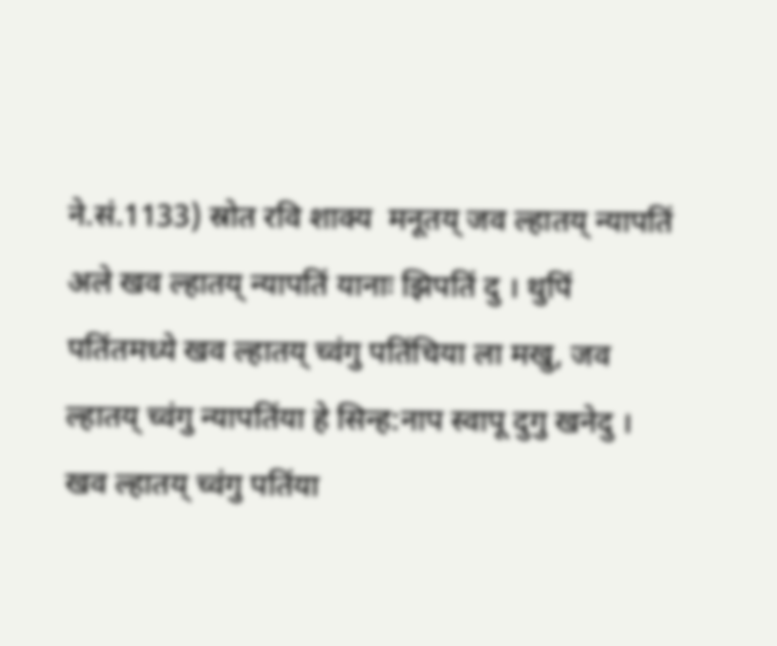ने.सं.1133) स्रोत रवि शाक्य  मनूतय्‌ जव ल्हातय्‌ न्यापतिं अले खव ल्हातय्‌ न्यापतिं यानाः झिपतिं दु । थुपिं पतिंतमध्ये खव ल्हातय्‌ च्वंगु पतिंचिया ला मखु, जव ल्हातय्‌ च्वंगु न्यापतिंया हे सिन्ह:नाप स्वापू दुगु खनेदु । खव ल्हातय्‌ च्वंगु पतिंया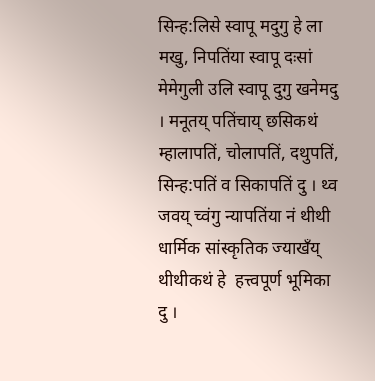सिन्ह:लिसे स्वापू मदुगु हे ला मखु, निपतिंया स्वापू दःसां मेमेगुली उलि स्वापू दुगु खनेमदु । मनूतय्‌ पतिंचाय्‌ छसिकथं म्हालापतिं, चोलापतिं, दथुपतिं, सिन्ह:पतिं व सिकापतिं दु । थ्व जवय्‌ च्वंगु न्यापतिंया नं थीथी धार्मिक सांस्कृतिक ज्याखँय्‌ थीथीकथं हे  हत्त्वपूर्ण भूमिका दु ।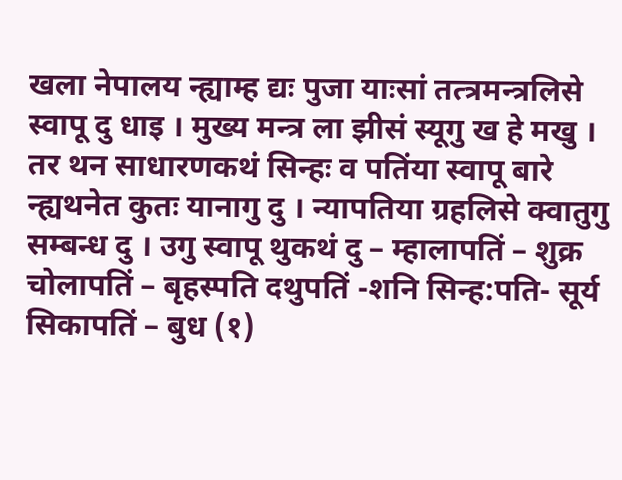खला नेपालय न्ह्याम्ह द्यः पुजा याःसां तत्त्रमन्त्रलिसे स्वापू दु धाइ । मुख्य मन्त्र ला झीसं स्यूगु ख हे मखु । तर थन साधारणकथं सिन्हः व पतिंया स्वापू बारे न्ह्यथनेत कुतः यानागु दु । न्यापतिया ग्रहलिसे क्वातुगु सम्बन्ध दु । उगु स्वापू थुकथं दु – म्हालापतिं – शुक्र चोलापतिं – बृहस्पति दथुपतिं -शनि सिन्ह:पति- सूर्य सिकापतिं – बुध (१)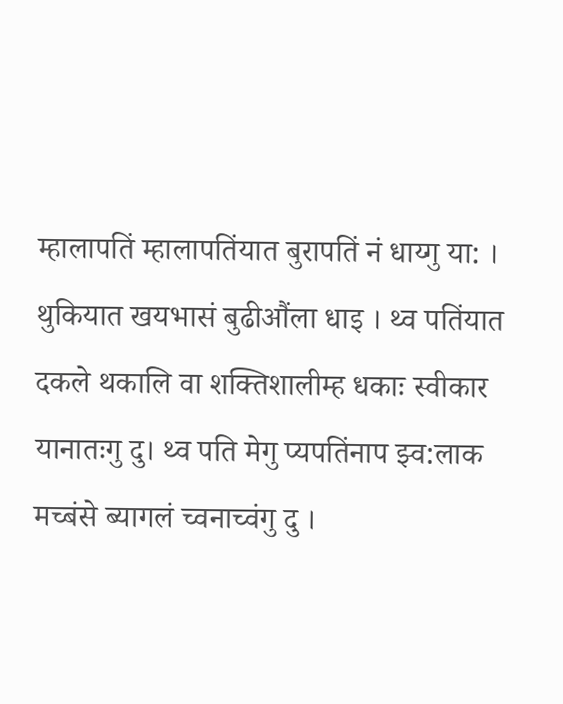म्हालापतिं म्हालापतिंयात बुरापतिं नं धाय्गु या: । थुकियात खयभासं बुढीऔंला धाइ । थ्व पतिंयात दकले थकालि वा शक्तिशालीम्ह धकाः स्वीकार यानातःगु दु। थ्व पति मेगु प्यपतिंनाप झ्व:लाक मच्बंसे ब्यागलं च्वनाच्वंगु दु ।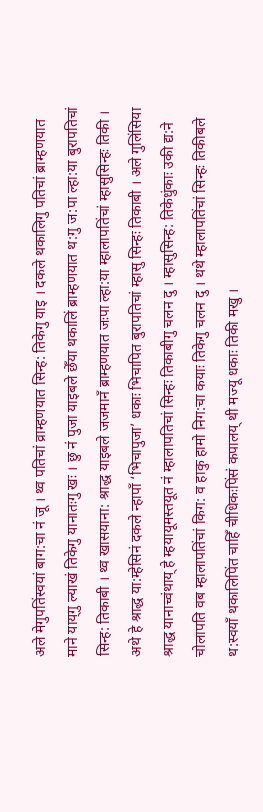अले मेगुपतिंस्वयां बाग:चा नं जू । थ्व पतिचां व्राम्हणयात सिन्ह: तिकेगु याइ । दकले थकालिगु पतिचां ब्राम्हणयात माने याय्‌गु ल्याखं तिकेगु यानातःगु खः । छु नं पुजा याइबले छेँया थकालिं ब्राम्हणयात थ:गु ज:पा ल्हा:या बुरापतिचां सिन्ह: तिकाबी । थ्व खासयाना: श्राद्ध याइबले जजमानँ ब्राम्हणयात जःपा ल्हा:या म्हालापतिंचां म्हासुसिन्हः तिकी । अथे हे श्राद्ध या:म्हेसिनं दकले न्हापाँ ‘भिचापुजा’ धकाः भिचापित बुरापतिचां म्हासु सिन्हः तिकाबी । अले गुलिंसिया श्राद्ध यानाच्वंथाय्‌ हे म्हयायूमस्तयूत नं म्हालापतिचां सिन्हः तिकाबीगु चलन दु । म्हासुसिन्ह: तिकेधुंकाः उकी द्य:ने चोलापति वब म्हालापतिंचां किग: व हाकु हामो निग:चा कयाः तिकेगु चलन दु । थथे म्हालापतिंचां सिन्हः तिकीबले थ:स्वयाँ थकालिपिंत चाहिँ चीधिकःपिंसं कपालय्‌ थी मज्यू धकाः तिकी मखु ।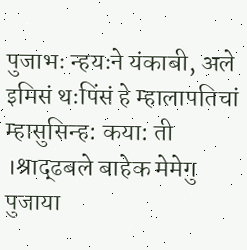पुजाभः न्हयःने यंकाबी, अले इमिसं थःपिंसं हे म्हालापतिचां म्हासुसिन्ह: कया: ती ।श्राद्ढबले बाहेक मेमेगु पुजाया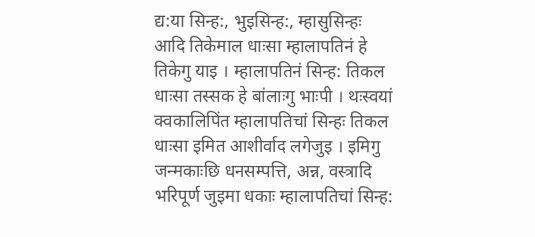द्य:या सिन्ह:, भुइसिन्ह:, म्हासुसिन्हः आदि तिकेमाल धाःसा म्हालापतिनं हे तिकेगु याइ । म्हालापतिनं सिन्ह: तिकल धाःसा तस्सक हे बांलाःगु भाःपी । थःस्वयां क्वकालिपिंत म्हालापतिचां सिन्हः तिकल धाःसा इमित आशीर्वाद लगेजुइ । इमिगु जन्मकाःछि धनसम्पत्ति, अन्न, वस्त्रादि भरिपूर्ण जुइमा धकाः म्हालापतिचां सिन्ह: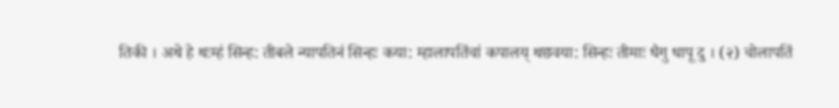तिकी । अथे हे थःम्हं सिन्ह: तीबले न्यापतिनं सिन्हः कया: म्हालापतिंचां कपालय्‌ थछवया: सिन्हः तीमाः धैगु धापू दु । (२) चोलापतिं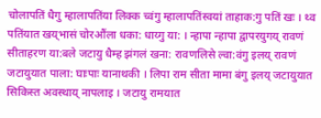चोलापतिं धैगु म्हालापतिंया लिक्क च्वंगु म्हालापतिंस्वयां ताहाक:गु पतिं खः । थ्व पतिंयात खय्‌भासं चोरऔंला धका: धाय्गु या: । न्हापा न्हापा द्वापरयुगय्‌ रावणं सीताहरण या:बले जटायु धैम्ह झंगलं खना: रावणलिसे ल्वा:वंगु इलय्‌ रावणं जटायुयात पाला: घाःपाः यानाथकी । लिपा राम सीता मामा बंगु इलय्‌ जटायुयात सिकिस्त अवस्थाय्‌ नापलाइ । जटायु रामयात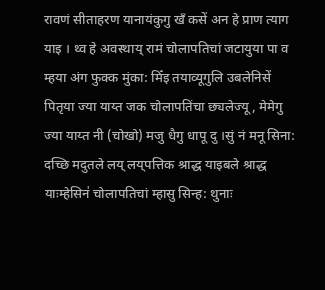रावणं सीताहरण यानायंकुगु खँ कसें अन हे प्राण त्याग याइ । थ्व हे अवस्थाय्‌ रामं चोलापतिचां जटायुया पा व म्हया अंग फुक्क मुंका: मिँइ तयाव्यूगुलि उबलेनिसें पितृया ज्या याय्त जक चोलापतिंचा छ्यलेज्यू, मेमेगु ज्या याय्त नी (चोखो) मजु धैगु धापू दु ।सुं नं मनू सिना: दच्छि मदुतले लय्‌ लय्‌पत्तिक श्राद्ध याइबले श्राद्ध याःम्हेसिन॑ चोलापतिचां म्हासु सिन्ह: थुनाः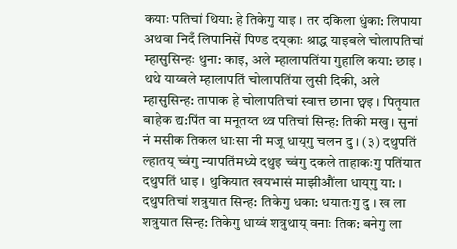कयाः पतिचां थिया: हे तिकेगु याइ । तर दकिला धुंका: लिपाया अथवा निदँ लिपानिसें पिण्ड दय्‌काः श्राद्ध याइबले चोलापतिचां म्हासुसिन्हः थुना: काइ, अले म्हालापतिंया गुहालि कया: छाइ । थथे याय्बले म्हालापतिं चोलापतिंया लुसी दिकी, अले म्हासुसिन्ह: तापाक हे चोलापतिचां स्वात्त छाना छ्वइ । पितृयात बाहेक द्य:पिंत वा मनूतय्त थ्व पतिचां सिन्ह: तिकी मखु । सुनां नं मसीक तिकल धाःसा नी मजू धाय्‌गु चलन दु । (३) दथुपतिं    ल्हातय्‌ च्वंगु न्यापतिंमध्ये दथुइ च्वंगु दकले ताहाकःगु पतिंयात दथुपतिं धाइ । थुकियात खयभासं माझीऔंला धाय्‌गु या: । दथुपतिचां शत्रुयात सिन्ह: तिकेगु धका: धयातःगु दु । ख ला शत्रुयात सिन्ह: तिकेगु धाय्वं शत्रुथाय्‌ वनाः तिक: बनेगु ला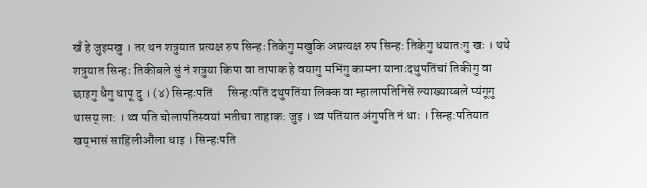खँ हे जुइमखु । तर थन शत्रुयात प्रत्यक्ष रुप सिन्हः तिकेगु मखुकि अप्रत्यक्ष रुप सिन्ह: तिकेगु धयातःगु खः । थथे शत्रुयात सिन्हः तिकीबले सुं नं शत्रुया किपा वा तापाक हे वयागु मभिंगु कामना यानाःदथुपतिंचां तिकीगु वा छाइगु धैगु धापू दु । (४) सिन्हःपतिं      सिन्हःपतिं दथुपतिंया लिक्क वा म्हालापतिनिसें ल्याख्याय्बले प्यंगूगु थासय्‌ ला: । थ्व पति चोलापतिस्वयां भतीचा ताहाक: जुइ । थ्व पतिंयात अंगुपति नं धाः । सिन्ह:पतियात खय्‌भासं साहिंलीऔंला धाइ । सिन्हःपति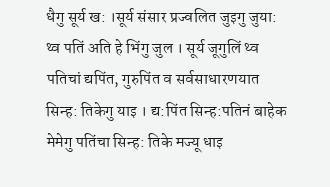धैगु सूर्य ख: ।सूर्य संसार प्रज्वलित जुइगु जुया: थ्व पतिं अति हे भिंगु जुल । सूर्य जूगुलिं थ्व पतिचां द्यपिंत, गुरुपिंत व सर्वसाधारणयात सिन्ह: तिकेगु याइ । द्य:पिंत सिन्ह:पतिनं बाहेक मेमेगु पतिंचा सिन्ह: तिके मज्यू धाइ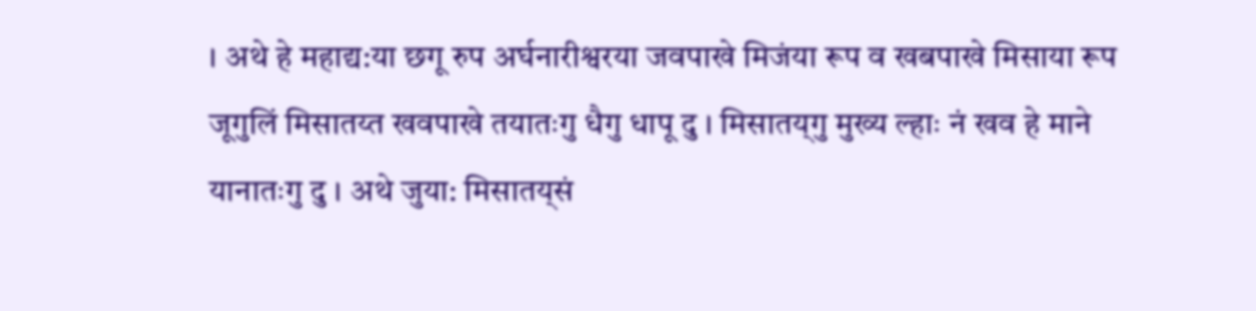। अथे हे महाद्य:या छगू रुप अर्घनारीश्वरया जवपाखे मिजंया रूप व खबपाखे मिसाया रूप जूगुलिं मिसातय्त खवपाखे तयातःगु धैगु धापू दु । मिसातय्‌गु मुख्य ल्हाः नं खव हे माने यानातःगु दु । अथे जुया: मिसातय्‌सं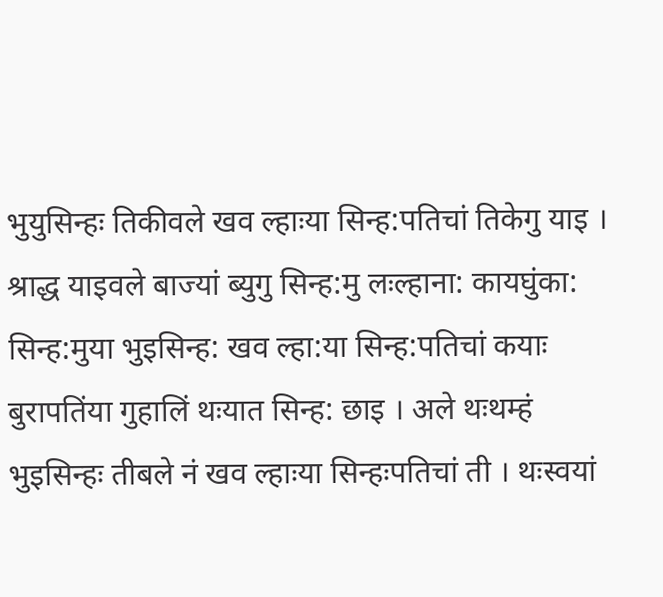भुयुसिन्हः तिकीवले खव ल्हाःया सिन्ह:पतिचां तिकेगु याइ । श्राद्ध याइवले बाज्यां ब्युगु सिन्ह:मु लःल्हाना: कायघुंका: सिन्ह:मुया भुइसिन्ह: खव ल्हा:या सिन्ह:पतिचां कयाः बुरापतिंया गुहालिं थःयात सिन्ह: छाइ । अले थःथम्हं भुइसिन्हः तीबले नं खव ल्हाःया सिन्हःपतिचां ती । थःस्वयां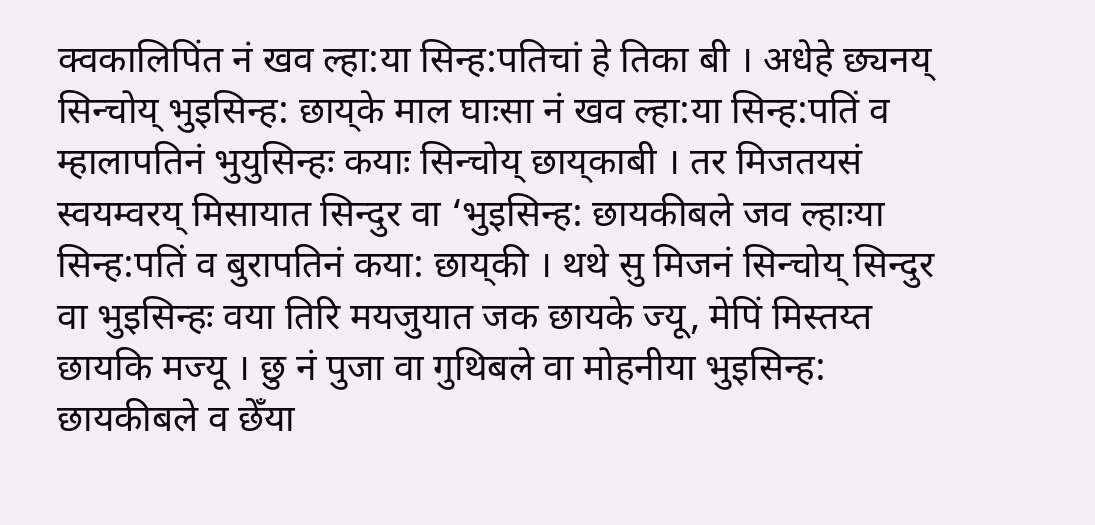क्वकालिपिंत नं खव ल्हा:या सिन्ह:पतिचां हे तिका बी । अधेहे छ्यनय्‌ सिन्चोय्‌ भुइसिन्ह: छाय्‌के माल घाःसा नं खव ल्हा:या सिन्ह:पतिं व म्हालापतिनं भुयुसिन्हः कयाः सिन्चोय्‌ छाय्‌काबी । तर मिजतयसं स्वयम्वरय्‌ मिसायात सिन्दुर वा ‘भुइसिन्ह: छायकीबले जव ल्हाःया सिन्ह:पतिं व बुरापतिनं कया: छाय्‌की । थथे सु मिजनं सिन्चोय् सिन्दुर वा भुइसिन्हः वया तिरि मयजुयात जक छायके ज्यू, मेपिं मिस्तय्त छायकि मज्यू । छु नं पुजा वा गुथिबले वा मोहनीया भुइसिन्ह: छायकीबले व छेँया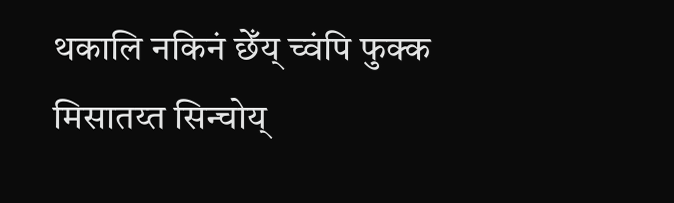थकालि नकिनं छेँय्‌ च्वंपि फुक्क मिसातय्त सिन्चोय्‌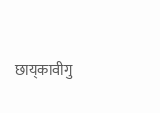छाय्‌कावीगु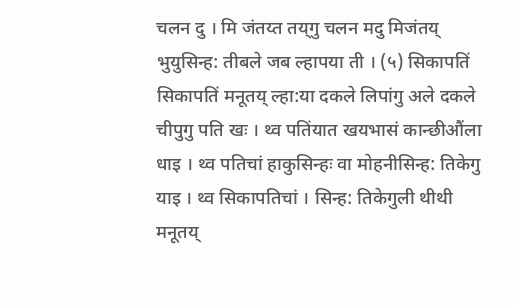चलन दु । मि जंतय्त तय्‌गु चलन मदु मिजंतय्‌ भुयुसिन्ह: तीबले जब ल्हापया ती । (५) सिकापतिं      सिकापतिं मनूतय्‌ ल्हा:या दकले लिपांगु अले दकले चीपुगु पति खः । थ्व पतिंयात खयभासं कान्छीऔंला धाइ । थ्व पतिचां हाकुसिन्हः वा मोहनीसिन्ह: तिकेगु याइ । थ्व सिकापतिचां । सिन्ह: तिकेगुली थीथी मनूतय्‌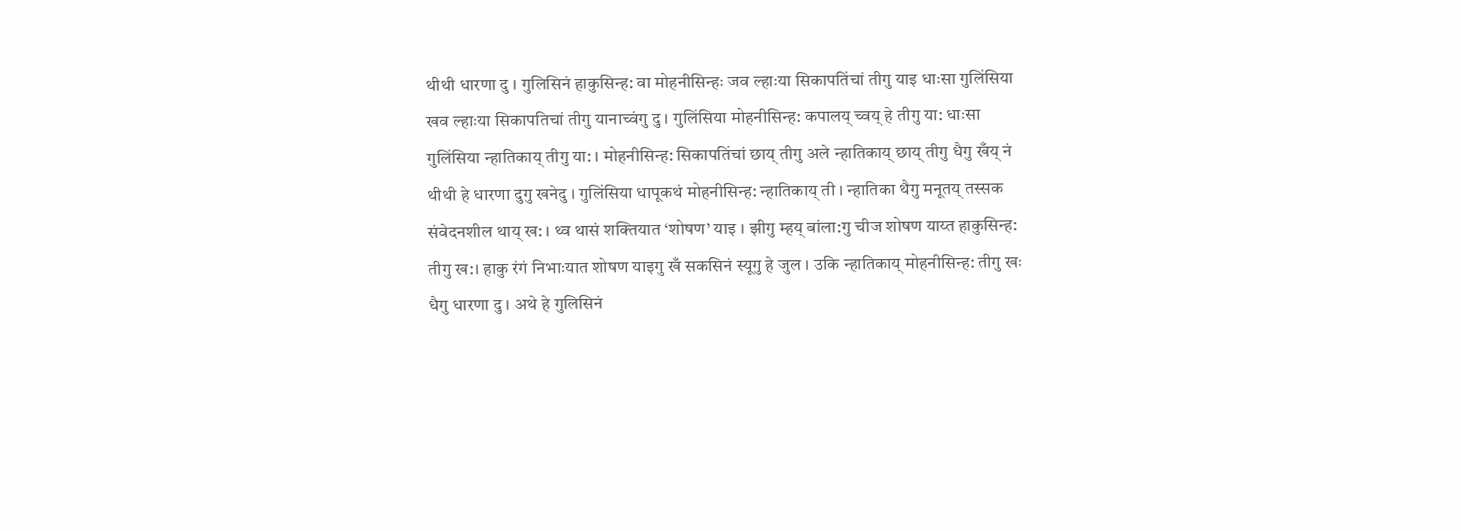थीथी धारणा दु । गुलिसिनं हाकुसिन्ह: वा मोहनीसिन्हः जव ल्हाःया सिकापतिंचां तीगु याइ धाःसा गुलिंसिया खव ल्हाःया सिकापतिचां तीगु यानाच्वंगु दु । गुलिंसिया मोहनीसिन्ह: कपालय्‌ च्वय्‌ हे तीगु या: धाःसा गुलिंसिया न्हातिकाय्‌ तीगु या: । मोहनीसिन्ह: सिकापतिंचां छाय्‌ तीगु अले न्हातिकाय्‌ छाय्‌ तीगु धैगु खँय्‌ नं थीथी हे धारणा दुगु खनेदु । गुलिंसिया धापूकथं मोहनीसिन्ह: न्हातिकाय्‌ ती । न्हातिका थैगु मनूतय्‌ तस्सक संवेदनशील थाय्‌ ख: । थ्व थासं शक्तियात ‘शोषण’ याइ । झीगु म्हय्‌ बांला:गु चीज शोषण याय्त हाकुसिन्ह: तीगु ख:। हाकु रंगं निभाःयात शोषण याइगु खँ सकसिनं स्यूगु हे जुल । उकि न्हातिकाय्‌ मोहनीसिन्ह: तीगु खः धैगु धारणा दु । अथे हे गुलिसिनं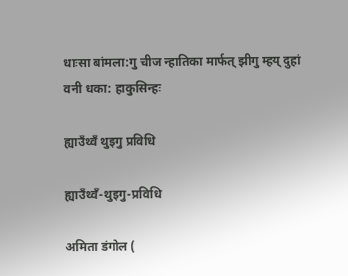धाःसा बांमला:गु चीज न्हातिका मार्फत्‌ झीगु म्हय्‌ दुहां वनी धका: हाकुसिन्हः

ह्याउँथ्वँ थुइगु प्रविधि

ह्याउँथ्वँ-थुइगु-प्रविधि

अमिता डंगोल (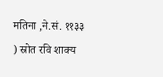मतिना ,ने.सं. ११३३ ) स्रोत रवि शाक्य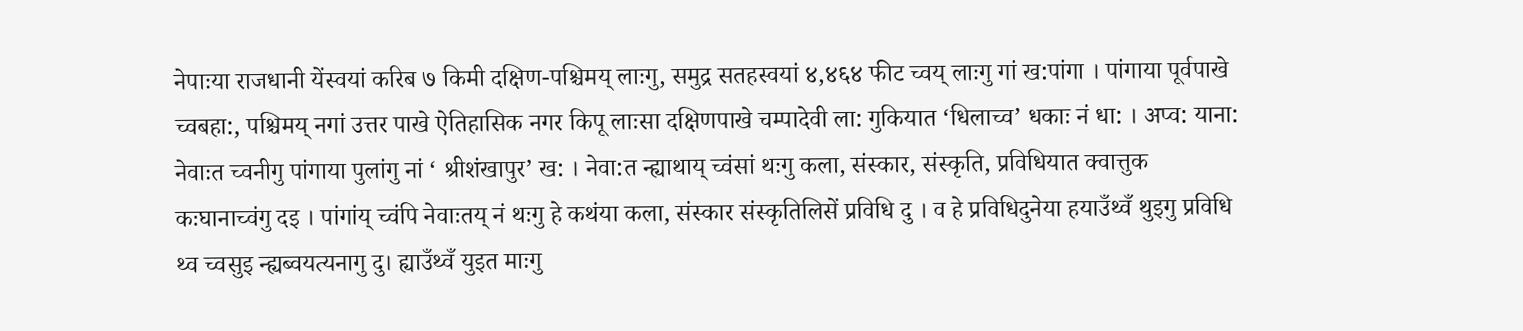नेपाःया राजधानी येंस्वयां करिब ७ किमी दक्षिण-पश्चिमय्‌ लाःगु, समुद्र सतहस्वयां ४,४६४ फीट च्वय्‌ लाःगु गां ख:पांगा । पांगाया पूर्वपाखे च्वबहा:, पश्चिमय्‌ नगां उत्तर पाखे ऐतिहासिक नगर किपू लाःसा दक्षिणपाखे चम्पादेवी ला: गुकियात ‘धिलाच्व’ धकाः नं धा: । अप्व: याना: नेवाःत च्वनीगु पांगाया पुलांगु नां ‘ श्रीशंखापुर’ ख: । नेवा:त न्ह्याथाय्‌ च्वंसां थःगु कला, संस्कार, संस्कृति, प्रविधियात क्वात्तुक कःघानाच्वंगु दइ । पांगांय्‌ च्वंपि नेवाःतय्‌ नं थःगु हे कथंया कला, संस्कार संस्कृतिलिसें प्रविधि दु । व हे प्रविधिदुनेया हयाउँथ्वँ थुइगु प्रविधि थ्व च्वसुइ न्ह्यब्वयत्यनागु दु। ह्याउँथ्वँ युइत माःगु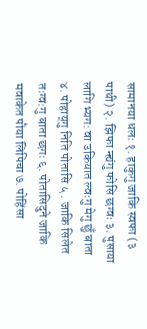सामानया धलः १. हाकुगु जाकि स्वफा (३ पाथी) २. झिफा न्ह्यंगु फोसि छग्वः ३. पुसाया लागि भ्यग: वा उकियात ल्वःगु मेगु छुँ बाता ४. पोहाय्‌गु निति पोतासि ५ . जाकि सिलेत तःग्व:गु बाता छगः ६. पोतासिदुने जाकि मवाकेत पौया लिपिचा ७. पोहिंसा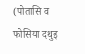(पोतासि व फोसिया दथुइ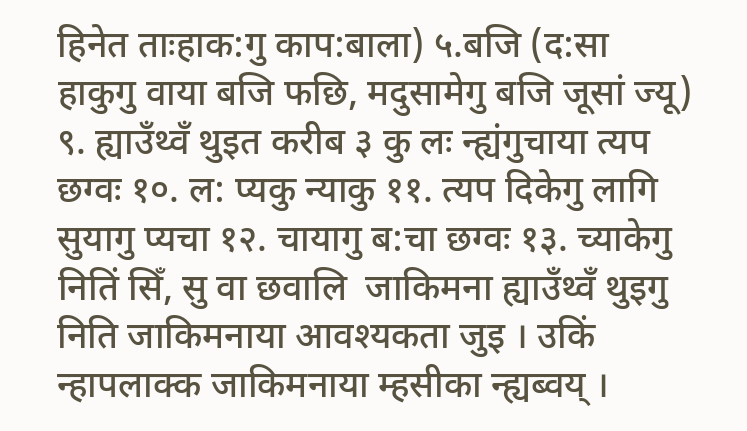हिनेत ताःहाक:गु काप:बाला) ५.बजि (द:सा हाकुगु वाया बजि फछि, मदुसामेगु बजि जूसां ज्यू) ९. ह्याउँथ्वँ थुइत करीब ३ कु लः न्ह्यंगुचाया त्यप छग्वः १०. ल: प्यकु न्याकु ११. त्यप दिकेगु लागि सुयागु प्यचा १२. चायागु ब:चा छग्वः १३. च्याकेगु नितिं सिँ, सु वा छवालि  जाकिमना ह्याउँथ्वँ थुइगु निति जाकिमनाया आवश्यकता जुइ । उकिं न्हापलाक्क जाकिमनाया म्हसीका न्ह्यब्वय्‌ ।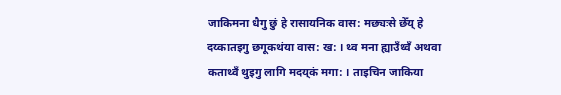जाकिमना धैगु छुं हे रासायनिक वास: मछ्यःसे छेँय्‌ हे दय्कातइगु छगूकथंया वास: ख: । थ्व मना ह्याउँथ्वँ अथवा कताथ्वँ थुइगु लागि मदय्‌कं मगा: । ताइचिन जाकिया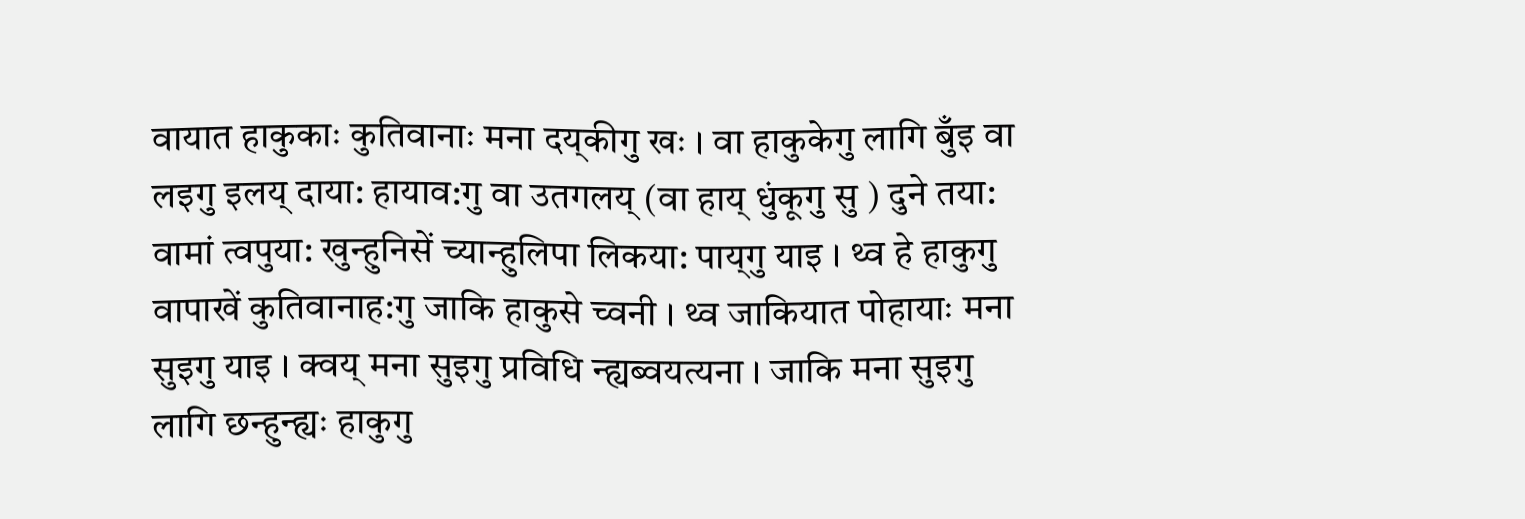वायात हाकुकाः कुतिवानाः मना दय्‌कीगु खः । वा हाकुकेगु लागि बुँइ वा लइगु इलय्‌ दाया: हायाव:गु वा उतगलय्‌ (वा हाय्‌ धुंकूगु सु ) दुने तया: वामां त्वपुया: खुन्हुनिसें च्यान्हुलिपा लिकया: पाय्‌गु याइ । थ्व हे हाकुगु वापाखें कुतिवानाह:गु जाकि हाकुसे च्वनी । थ्व जाकियात पोहायाः मना सुइगु याइ । क्वय्‌ मना सुइगु प्रविधि न्ह्यब्वयत्यना । जाकि मना सुइगु लागि छन्हुन्ह्यः हाकुगु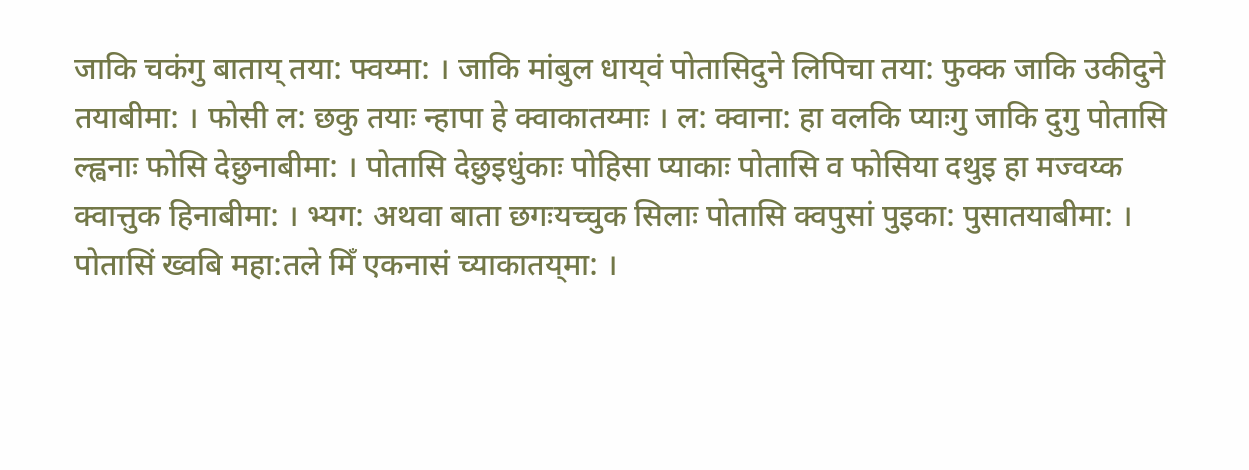जाकि चकंगु बाताय्‌ तया: फ्वय्मा: । जाकि मांबुल धाय्‌वं पोतासिदुने लिपिचा तया: फुक्क जाकि उकीदुने तयाबीमा: । फोसी ल: छकु तयाः न्हापा हे क्वाकातय्माः । ल: क्वाना: हा वलकि प्याःगु जाकि दुगु पोतासि ल्ह्वनाः फोसि देछुनाबीमा: । पोतासि देछुइधुंकाः पोहिसा प्याकाः पोतासि व फोसिया दथुइ हा मज्वय्क क्वात्तुक हिनाबीमा: । भ्यग: अथवा बाता छगःयच्चुक सिलाः पोतासि क्वपुसां पुइका: पुसातयाबीमा: । पोतासिं ख्वबि महा:तले मिँ एकनासं च्याकातय्‌मा: ।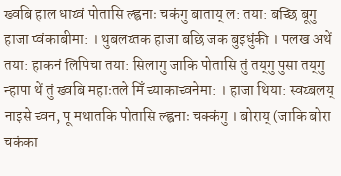ख्वबि हाल धाय्वं पोतासि ल्ह्वनाः चकंगु बाताय्‌ ल: तया: बच्छि बूगु हाजा प्वंकाबीमा: । थुबलय्तक हाजा बछि जक बुइधुंकी । पलख अथें तया: हाकनं लिपिचा तया: सिलागु जाकि पोतासि तुं तय्‌गु पुसा तय्‌गु न्हापा थें तुं ख्वबि महाःतले मिँ च्याकाच्वनेमा: । हाजा थिया: स्वय्बलय्‌ नाइसे च्वन, पू मथातकि पोतासि ल्ह्वनाः चक्कंगु । बोराय्‌ (जाकि बोरा चकंका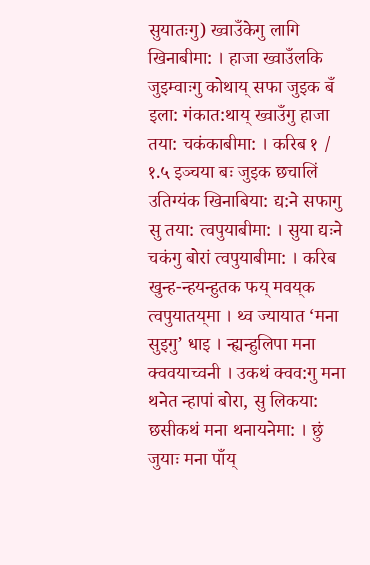सुयातःगु) ख्वाउँकेगु लागि खिनाबीमा: । हाजा ख्वाउँलकि जुइम्वाःगु कोथाय्‌ सफा जुइक बँ इला: गंकात:थाय्‌ ख्वाउँगु हाजा तया: चकंकाबीमा: । करिब १ / १.५ इञ्चया बः जुइक छचालिं उतिग्यंक खिनाबिया: द्य:ने सफागु सु तया: त्वपुयाबीमा: । सुया द्यःने चकंगु बोरां त्वपुयाबीमा: । करिब खुन्ह-न्हयन्हुतक फय्‌ मवय्‌क त्वपुयातय्‌मा । थ्व ज्यायात ‘मना सुइगु’ धाइ । न्ह्यन्हुलिपा मना क्ववयाच्वनी । उकथं क्वव:गु मना थनेत न्हापां बोरा, सु लिकया: छसीकथं मना थनायनेमा: । छुं जुयाः मना पाँय्‌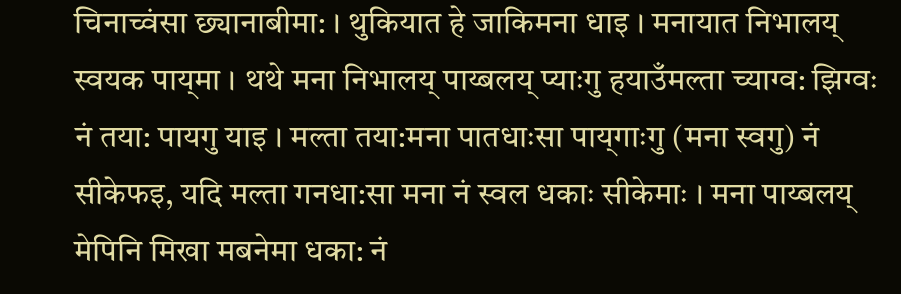चिनाच्वंसा छ्यानाबीमा: । थुकियात हे जाकिमना धाइ । मनायात निभालय्‌ स्वयक पाय्‌मा । थथे मना निभालय्‌ पाय्बलय्‌ प्याःगु हयाउँमल्ता च्याग्व: झिग्वः नं तया: पायगु याइ । मल्ता तया:मना पातधाःसा पाय्‌गाःगु (मना स्वगु) नं सीकेफइ, यदि मल्ता गनधा:सा मना नं स्वल धकाः सीकेमाः । मना पाय्बलय्‌ मेपिनि मिखा मबनेमा धका: नं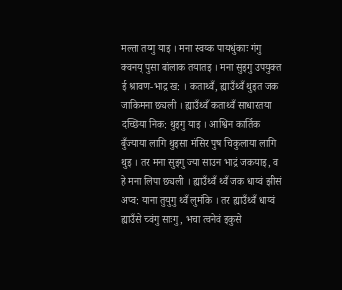मल्ता तय्गु याइ । मना स्वय्क पायधुंकाः गंगु क्वनय्‌ पुसा बांलाक तयातइ । मना सुइगु उपयुक्त ई श्रावण-भाद्र ख: । कताथ्वँ, ह्याउँथ्वँ थुइत जक जाकिमना छ्यली । ह्याउँथ्वँ कताथ्वँ साधारतया दच्छिया निक: थुइगु याइ । आश्विन कार्तिक बुँज्याया लागि थुइसा मंसिर पुष चिकुलाया लागि थुइ । तर मना सुइगु ज्या साउन भाद्रं जकयाइ, व हे मना लिपा छ्यली । ह्याउँथ्वँ थ्वँ जक धाय्वं झीसं अप्व: याना तुयुगु थ्वँ लुमंकि । तर ह्याउँथ्वँ धाय्वं ह्याउँसे च्वंगु साःगु, भचा त्वनेवं इकुसे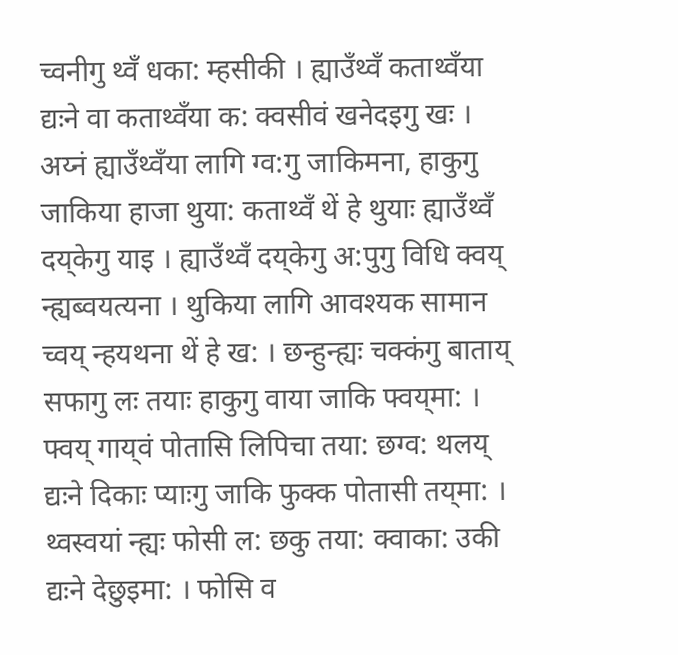च्वनीगु थ्वँ धका: म्हसीकी । ह्याउँथ्वँ कताथ्वँया द्यःने वा कताथ्वँया क: क्वसीवं खनेदइगु खः । अय्नं ह्याउँथ्वँया लागि ग्व:गु जाकिमना, हाकुगु जाकिया हाजा थुया: कताथ्वँ थें हे थुयाः ह्याउँथ्वँ दय्‌केगु याइ । ह्याउँथ्वँ दय्‌केगु अ:पुगु विधि क्वय्‌ न्ह्यब्वयत्यना । थुकिया लागि आवश्यक सामान च्वय्‌ न्हयथना थें हे ख: । छन्हुन्ह्यः चक्कंगु बाताय्  सफागु लः तयाः हाकुगु वाया जाकि फ्वय्‌मा: । फ्वय्‌ गाय्‌वं पोतासि लिपिचा तया: छग्व: थलय्‌ द्यःने दिकाः प्याःगु जाकि फुक्क पोतासी तय्‌मा: । थ्वस्वयां न्ह्यः फोसी ल: छकु तया: क्वाका: उकी द्यःने देछुइमा: । फोसि व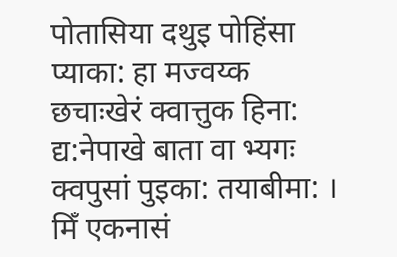पोतासिया दथुइ पोहिंसा प्याका: हा मज्वय्क छचाःखेरं क्वात्तुक हिना: द्य:नेपाखे बाता वा भ्यगः क्वपुसां पुइका: तयाबीमा: । मिँ एकनासं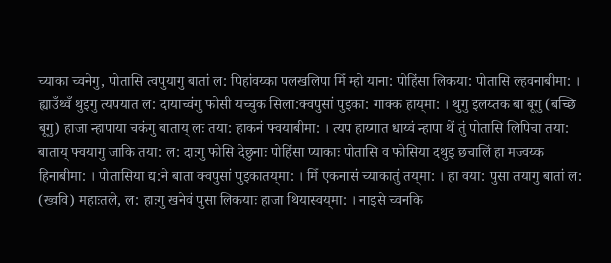च्याका च्वनेगु, पोतासि त्वपुयागु बातां ल: पिहांवय्का पलखलिपा मिँ म्हो याना: पोहिंसा लिकया: पोतासि ल्हवनाबीमा: । ह्याउँथ्वँ थुइगु त्यपयात ल: दायाच्वंगु फोसी यच्चुक सिला:क्वपुसां पुइका: गाक्क हाय्‌मा: । थुगु इलय्तक बा बूगु (बच्छि बूगु) हाजा न्हापाया चकंगु बाताय्‌ लः तया: हाकनं फ्वयाबीमा: । त्यप हाय्गात धाय्वं न्हापा थें तुं पोतासि लिपिचा तया: बाताय्‌ फ्वयागु जाकि तया: ल: दाःगु फोसि देछुनाः पोहिंसा प्याकाः पोतासि व फोसिया दथुइ छचालिं हा मज्वय्क हिनाबीमा: । पोतासिया द्य:ने बाता क्वपुसां पुइकातय्‌मा: । मिँ एकनासं च्याकातुं तय्‌मा: । हा वया: पुसा तयागु बातां ल: (ख्ववि) महाःतले, ल: हाःगु खनेवं पुसा लिकयाः हाजा थियास्वय्‌मा: । नाइसे च्वनकि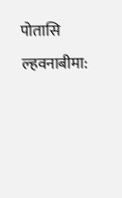पोतासि ल्हवनाबीमा: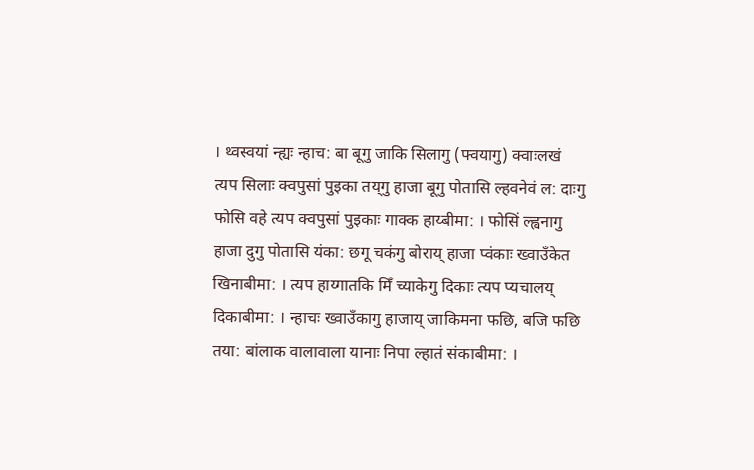। थ्वस्वयां न्ह्यः न्हाच: बा बूगु जाकि सिलागु (फ्वयागु) क्वाःलखं त्यप सिलाः क्वपुसां पुइका तय्‌गु हाजा बूगु पोतासि ल्हवनेवं ल: दाःगु फोसि वहे त्यप क्वपुसां पुइकाः गाक्क हाय्बीमा: । फोसिं ल्ह्वनागु हाजा दुगु पोतासि यंका: छगू चकंगु बोराय्‌ हाजा प्वंकाः ख्वाउँकेत खिनाबीमा: । त्यप हाय्गातकि मिँ च्याकेगु दिकाः त्यप प्यचालय्‌ दिकाबीमा: । न्हाचः ख्वाउँकागु हाजाय्‌ जाकिमना फछि, बजि फछि तया: बांलाक वालावाला यानाः निपा ल्हातं संकाबीमा: ।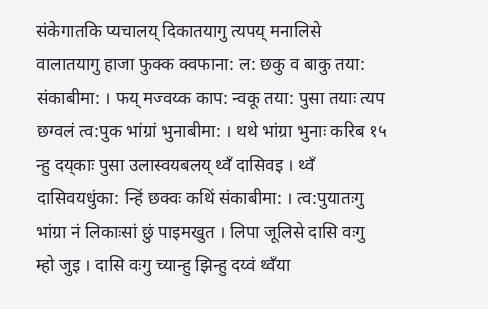संकेगातकि प्यचालय्‌ दिकातयागु त्यपय्‌ मनालिसे वालातयागु हाजा फुक्क क्वफाना: ल: छकु व बाकु तया: संकाबीमा: । फय्‌ मज्वय्क काप: न्वकू तया: पुसा तयाः त्यप छग्वलं त्व:पुक भांग्रां भुनाबीमा: । थथे भांग्रा भुनाः करिब १५ न्हु दय्‌काः पुसा उलास्वयबलय्‌ थ्वँ दासिवइ । थ्वँ दासिवयधुंका: न्हिं छक्वः कथिं संकाबीमा: । त्व:पुयातःगु भांग्रा नं लिकाःसां छुं पाइमखुत । लिपा जूलिसे दासि वःगु म्हो जुइ । दासि वःगु च्यान्हु झिन्हु दय्वं थ्वँया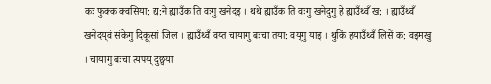कः फुक्क क्वसिया: द्य:ने ह्याउँक ति वःगु खनेदइ । थथे ह्याउँक ति वःगु खनेदुगु हे ह्याउँथ्वँ ख: । ह्याउँथ्वँ खनेदय्‌वं संकेगु दिकूसां जिल । ह्याउँथ्वँ वय्त चायागु बःचा तया: वय्‌गु याइ । थुकिं हयाउँथ्वँ लिसें क: वइमखु । चायागु बःचा त्यपय्‌ दुछ्वया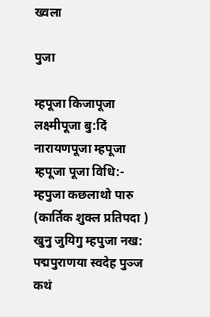ख्वला

पुजा

म्हपूजा किजापूजा लक्ष्मीपूजा बु:दिं नारायणपूजा म्हपूजा म्हपूजा पूजा विधि:- म्हपुजा कछलाथो पारु (कार्तिक शुक्ल प्रतिपदा ) खुनु जुयिगु म्हपुजा नख: पद्मपुराणया स्वदेह पुञ्ज कथं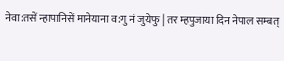नेवा:तसें न्हापानिसें मानेयाना व:गु नं जुयेफु | तर म्हपुजाया दिन नेपाल सम्बत्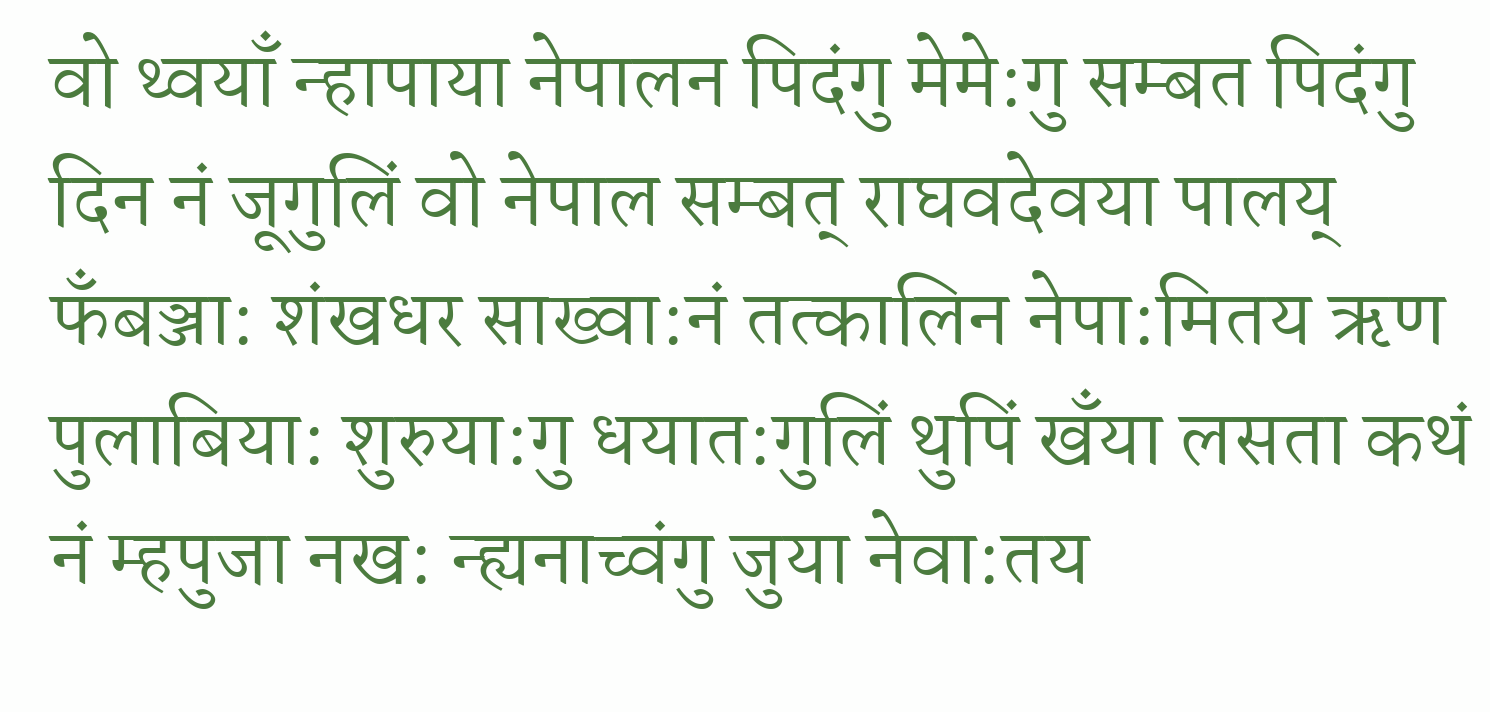वो थ्वयाँ न्हापाया नेपालन पिदंगु मेमे:गु सम्बत पिदंगु दिन नं जूगुलिं वो नेपाल सम्बत् राघवदेवया पालय् फँबञ्जा: शंखधर साख्वा:नं तत्कालिन नेपा:मितय ऋण पुलाबिया: शुरुया:गु धयात:गुलिं थुपिं खँया लसता कथं नं म्हपुजा नख: न्ह्यनाच्वंगु जुया नेवा:तय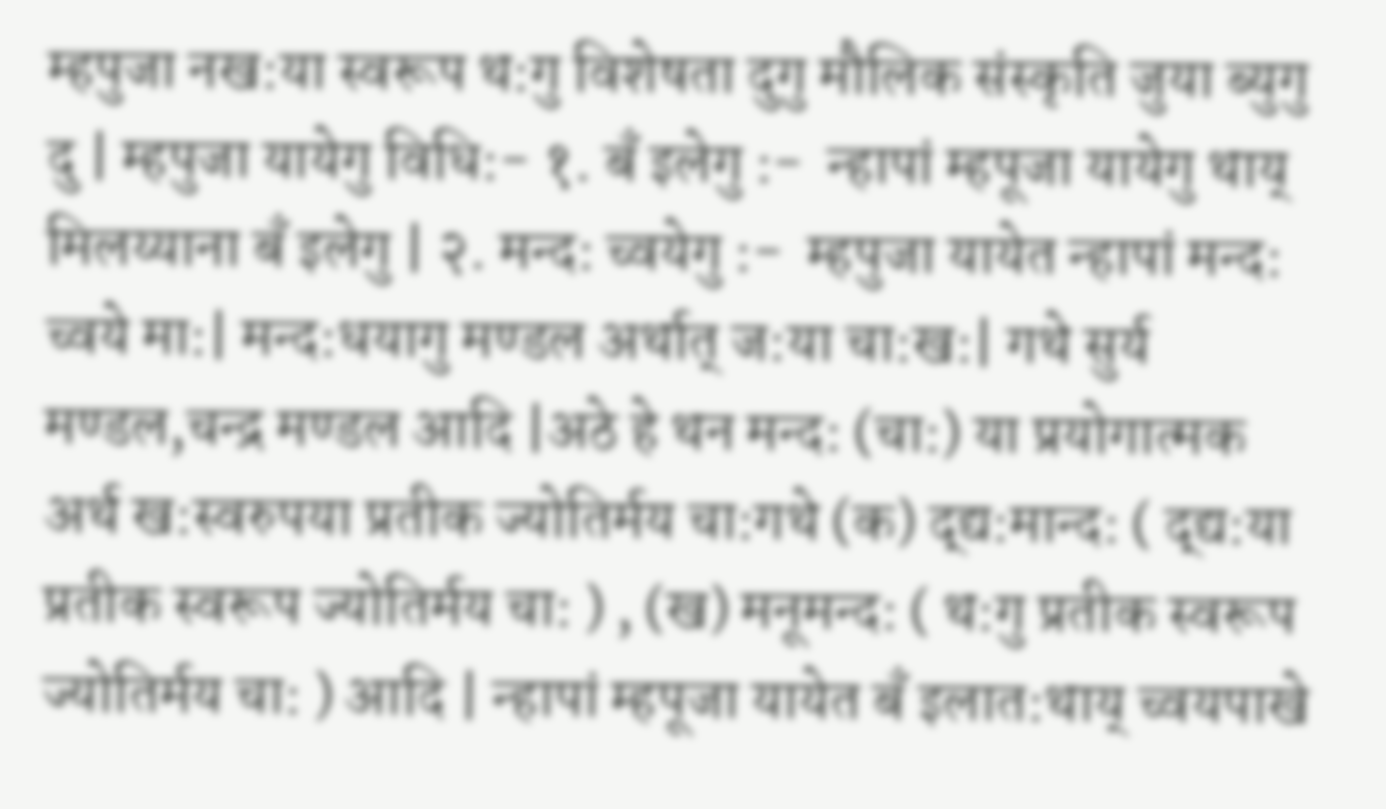म्हपुजा नख:या स्वरूप थ:गु विशेषता दुगु मौलिक संस्कृति जुया ब्युगु दु | म्हपुजा यायेगु विधि:- १. बँ इलेगु :-  न्हापां म्हपूजा यायेगु थाय् मिलय्याना बँ इलेगु | २. मन्द: च्वयेगु :-  म्हपुजा यायेत न्हापां मन्द: च्वये मा:| मन्द:धयागु मण्डल अर्थात् ज:या चा:ख:| गथे सुर्य मण्डल,चन्द्र मण्डल आदि |अठे हे थन मन्द: (चा:) या प्रयोगात्मक अर्थ ख:स्वरुपया प्रतीक ज्योतिर्मय चा:गथे (क) द्द्य:मान्द: ( द्द्य:या प्रतीक स्वरूप ज्योतिर्मय चा: ) , (ख) मनूमन्द: ( थ:गु प्रतीक स्वरूप ज्योतिर्मय चा: ) आदि | न्हापां म्हपूजा यायेत बँ इलात:थाय् च्वयपाखे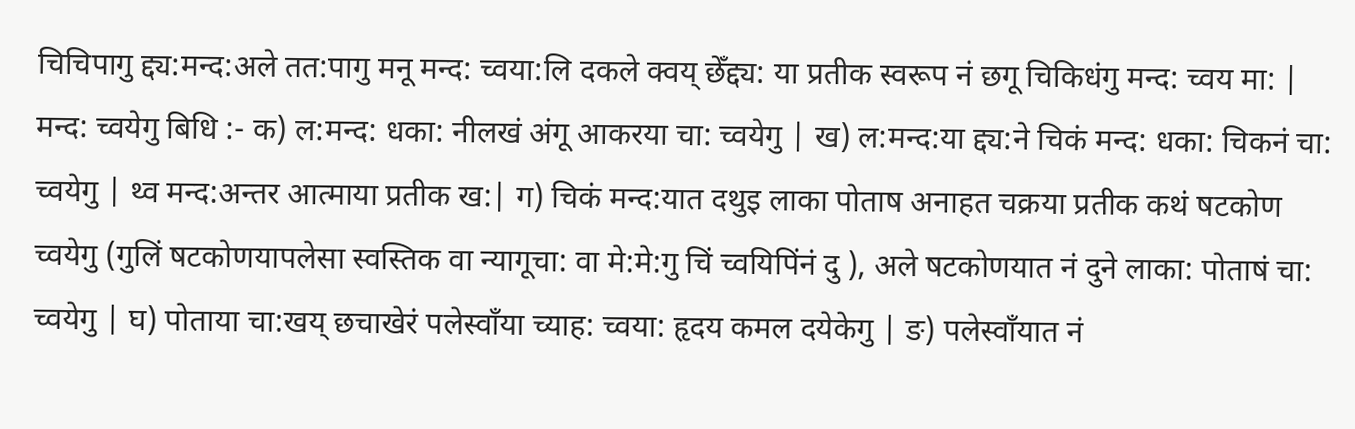चिचिपागु द्द्य:मन्द:अले तत:पागु मनू मन्द: च्वया:लि दकले क्वय् छेँद्द्य: या प्रतीक स्वरूप नं छगू चिकिधंगु मन्द: च्वय मा: | मन्द: च्वयेगु बिधि :- क) ल:मन्द: धका: नीलखं अंगू आकरया चा: च्वयेगु | ख) ल:मन्द:या द्द्य:ने चिकं मन्द: धका: चिकनं चा: च्वयेगु | थ्व मन्द:अन्तर आत्माया प्रतीक ख:| ग) चिकं मन्द:यात दथुइ लाका पोताष अनाहत चक्रया प्रतीक कथं षटकोण च्वयेगु (गुलिं षटकोणयापलेसा स्वस्तिक वा न्यागूचा: वा मे:मे:गु चिं च्वयिपिंनं दु ), अले षटकोणयात नं दुने लाका: पोताषं चा: च्वयेगु | घ) पोताया चा:खय् छचाखेरं पलेस्वाँया च्याह: च्वया: हृदय कमल दयेकेगु | ङ) पलेस्वाँयात नं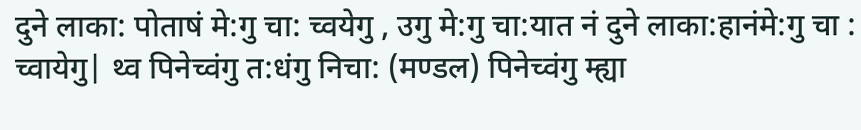दुने लाका: पोताषं मे:गु चा: च्वयेगु , उगु मे:गु चा:यात नं दुने लाका:हानंमे:गु चा : च्वायेगु| थ्व पिनेच्वंगु त:धंगु निचा: (मण्डल) पिनेच्वंगु म्ह्या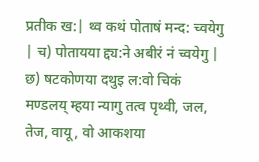प्रतीक ख:| थ्व कथं पोताषं मन्द: च्वयेगु | च) पोतायया द्द्य:ने अबीरं नं च्वयेगु | छ) षटकोणया दथुइ ल:वो चिकं मण्डलय् म्हया न्यागु तत्व पृथ्वी, जल, तेज, वायू, वो आकशया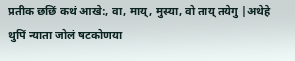प्रतीक छछिं कथं आखे:, वा, माय्, मुस्या, वो ताय् तयेगु |अथेहे थुपिं न्याता जोलं षटकोणया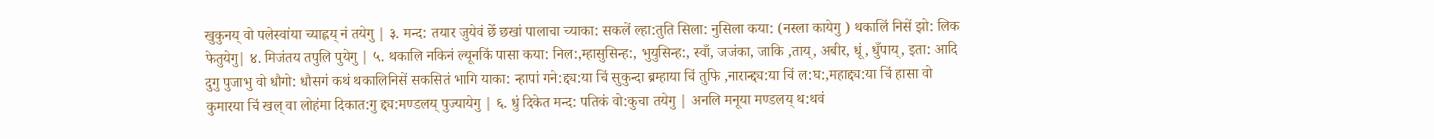खुकुनय् वो पलेस्वांया च्याह्लय् नं तयेगु | ३. मन्द: तयार जुयेवं छेँ छखां पालाचा च्याका: सकलें ल्हा:तुति सिला: नुसिला कया: (नस्ला कायेगु ) थकालिं निसें झो: लिक फेतुयेगु| ४. मिजंतय तपुलि पुयेगु | ५. थकालि नकिनं ल्यूनकिं पासा कया: निल:,म्हासुसिन्ह:, भुयुसिन्ह:, स्वाँ, जजंका, जाकि ,ताय्, अबीर, धूं, धुँपाय्, इता: आदि दुगु पुजाभु वो धौगो: धौसगं कथं थकालिनिसें सकसितं भागि याका: न्हापां गने:द्द्य:या चिं सुकुन्दा ब्रम्हाया चिं तुफि ,नारान्द्द्य:या चिं ल:घ:,महाद्द्य:या चिं हासा वो कुमारया चिं खल् वा लोहंमा दिकात:गु द्द्य:मण्डलय् पुज्यायेगु | ६. धुं दिकेत मन्द: पतिकं वो:कुचा तयेगु | अनलि मनूया मण्डलय् थ:थवं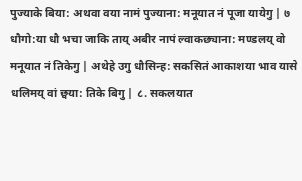पुज्याके बिया: अथवा वया नामं पुज्याना: मनूयात नं पूजा यायेगु | ७ धौगो:या धौ भचा जाकि ताय् अबीर नापं ल्वाकछ्याना: मण्डलय् वो मनूयात नं तिकेगु | अथेहे उगु धौसिन्ह: सकसितं आकाशया भाव यासे धलिमय् वां छ्वया: तिके बिगु | ८. सकलयात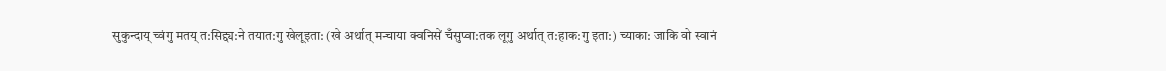सुकुन्दाय् च्वंगु मतय् त:सिद्द्य:ने तयात:गु खेलूइता: (खे अर्थात् मन्चाया क्वनिसें चँसुप्वा:तक लूगु अर्थात् त:हाक:गु इता:) च्याका: जाकि वो स्वानं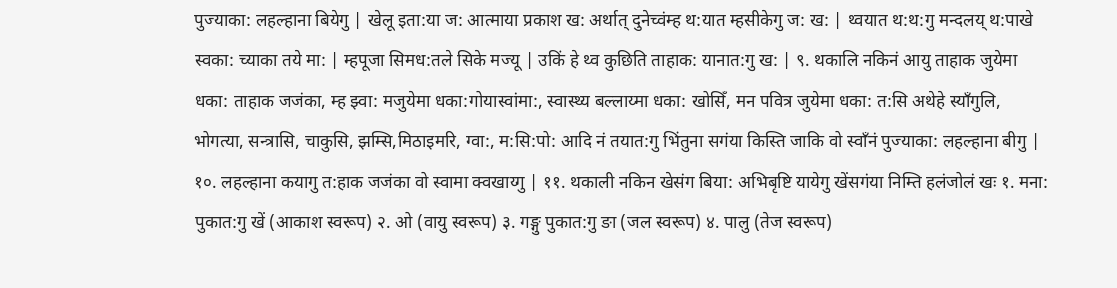पुज्याका: लहल्हाना बियेगु | खेलू इता:या ज: आत्माया प्रकाश ख: अर्थात् दुनेच्वंम्ह थ:यात म्हसीकेगु ज: ख: | थ्वयात थ:थ:गु मन्दलय् थ:पाखे स्वका: च्याका तये मा: | म्हपूजा सिमध:तले सिके मज्यू | उकिं हे थ्व कुछिति ताहाक: यानात:गु ख: | ९. थकालि नकिनं आयु ताहाक जुयेमा धका: ताहाक जजंका, म्ह झ्वा: मजुयेमा धका:गोयास्वांमा:, स्वास्थ्य बल्लाय्मा धका: खोसिँ, मन पवित्र जुयेमा धका: त:सि अथेहे स्याँगुलि, भोगत्या, सन्त्रासि, चाकुसि, झम्सि,मिठाइमरि, ग्वा:, म:सि:पो: आदि नं तयात:गु भिंतुना सगंया किस्ति जाकि वो स्वाँनं पुज्याका: लहल्हाना बीगु | १०. लहल्हाना कयागु त:हाक जजंका वो स्वामा क्वखाय्गु | ११. थकाली नकिन खेसंग बिया: अभिबृष्टि यायेगु खेंसगंया निम्ति हलंजोलं खः १. मना: पुकात:गु खें (आकाश स्वरूप) २. ओ (वायु स्वरूप) ३. गङ्गु पुकात:गु ङा (जल स्वरूप) ४. पालु (तेज स्वरूप)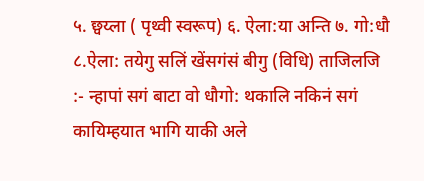५. छ्वय्ला ( पृथ्वी स्वरूप) ६. ऐला:या अन्ति ७. गो:धौ ८.ऐला: तयेगु सलिं खेंसगंसं बीगु (विधि) ताजिलजि :- न्हापां सगं बाटा वो धौगो: थकालि नकिनं सगं कायिम्हयात भागि याकी अले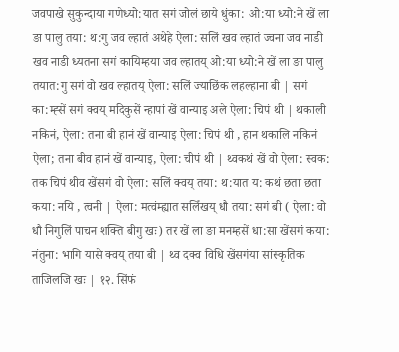जवपाखे सुकुन्दाया गणेध्यो:यात सगं जोलं छाये धुंका: ओ:या ध्यो:ने खें ला ङा पालु तया: थ:गु जव ल्हातं अथेहे ऐला: सलिं खव ल्हातं ज्वना जव नाडी खव नाडी ध्यतना सगं कायिम्हया जव ल्हातय् ओ:या ध्यो:ने खें ला ङा पालु तयात:गु सगं वो खव ल्हातय् ऐला: सलिं ज्याछिंक लहल्हाना बी | सगं का:म्ह्सें सगं क्वय् मदिकुसें न्हापां खें वान्याइ अले ऐला: चिपं थी | थकाली नकिनं, ऐला: तना बी हानं खें वान्याइ ऐला: चिपं थी , हान थकालि नकिनं ऐला; तना बीव हानं खें वान्याइ, ऐला: चीपं थी | थ्वकथं खें वो ऐला: स्वक: तक चिपं थीव खेंसगं वो ऐला: सलिं क्वय् तया: थ:यात य: कथं छता छता कया: नयि , त्वनी | ऐला: मत्वंम्ह्यात सलिँखय् धौ तया: सगं बी ( ऐला: वो धौ निगुलिं पाचन शक्ति बीगु खः) तर खें ला ङा मनम्हसें धा:सा खेंसगं कया: नंतुना: भागि यासे क्वय् तया बी | थ्व दक्व विधि खेंसगंया सांस्कृतिक ताजिलजि खः | १२. सिंफं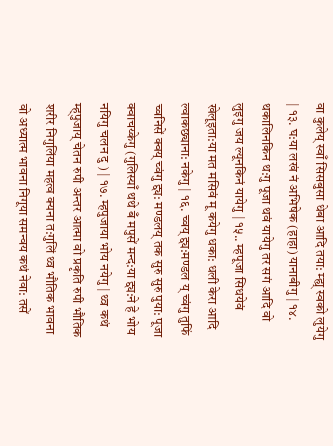वा कुलेय् स्वाँ सिसबुसा धेबा आदि तया: म्ह्य् स्वको लुयेगु | १३. घ:या लखं नं अभिषेक (हाहा) यानाबीगु | १४. थकालिनकिन थ:गु पूजा थवं यायेगु तर सगं आदि वो लुइगु जय ल्यूनकिनं यायेगु | १५.. म्हपूजा सिधयेवं खेलूइता:या मत मसिवं मू कयेगु धका: धली केरा आदि ल्वाकछ्याना: नकेगु | १६. च्वय् द्द्य:मण्डल य् च्वंगु तुफिं च्वनिसें क्वय् च्वंगु द्द्य: मण्डलय् तक सुरु सुरु पुया: पूजा क्वाचय्केगु (गुलिस्याँ थथे बँ मपुसें मन्द:या द्द्य:ने हे भोय नयिगु चलन दु ) | १७. म्हपुजाया भोय नयेगु | थ्व कथं म्ह्पुजाय् चेतन रुपी अन्तर आत्मा वो प्रकृति रुपी भौतिक शरीर निगुलिंया महत्व क्यना त:गुलिं थ्व भौतिक भावना वो अध्यात्म भावना निगूया समन्वय कथं नेवा: तसें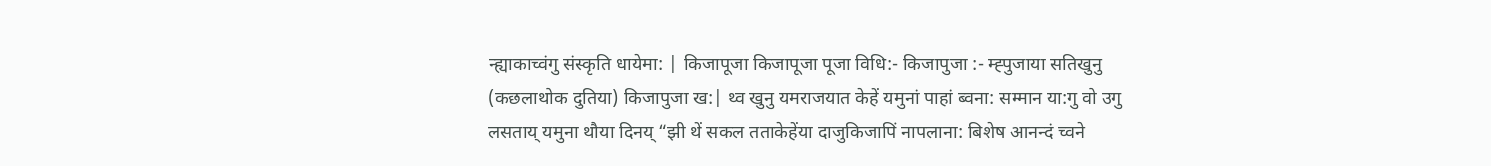न्ह्याकाच्वंगु संस्कृति धायेमा: | किजापूजा किजापूजा पूजा विधि:- किजापुजा :- म्ह्पुजाया सतिखुनु (कछलाथोक दुतिया) किजापुजा ख:| थ्व खुनु यमराजयात केहें यमुनां पाहां ब्वना: सम्मान या:गु वो उगु लसताय् यमुना थौया दिनय् “झी थें सकल तताकेहेंया दाजुकिजापिं नापलाना: बिशेष आनन्दं च्वने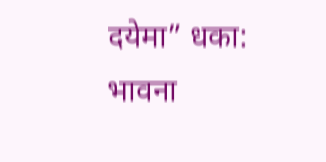दयेमा” धका: भावना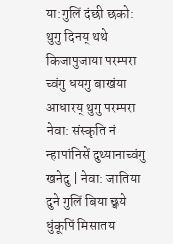या:गुलिं दंछी छको: थुगु दिनय् थथे किजापुजाया परम्परा च्वंगु धयगु बाखंया आधारय् थुगु परम्परा नेवा: संस्कृति नं न्हापांनिसें दुथ्यानाच्वंगु खनेदु | नेवा: जातिया दुने गुलिं बिया छ्वये धुंकूपिं मिसातय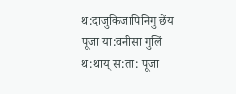थ:दाजुकिजापिनिगु छेंय पूजा या:वनीसा गुलिं थ:थाय् स:ता: पूजा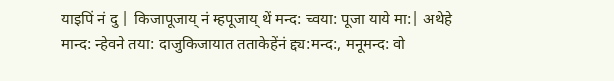याइपिं नं दु | किजापूजाय् नं म्हपूजाय् थें मन्द: च्वया: पूजा याये मा:| अथेहे मान्द: न्हेवने तया: दाजुकिजायात तताकेहेंनं द्द्य:मन्द:, मनूमन्द: वो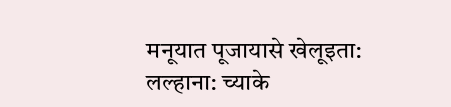मनूयात पूजायासे खेलूइता: लल्हाना: च्याके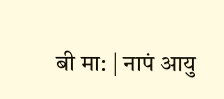बी मा: | नापं आयु